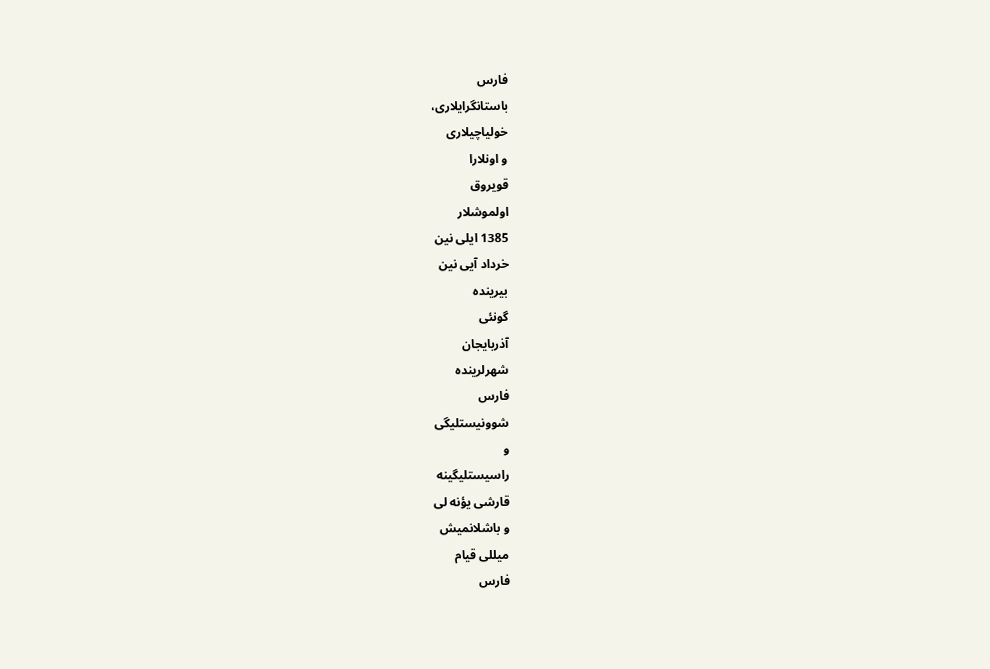فارس
باستانگرایلاری،
خولیاچیلاری
و اونلارا
قویروق
اولموشلار
1385 ایلی نین
خرداد آیی نین
بیرینده
گونئی
آذربایجان
شهرلرینده
فارس
شوونیستلیگی
و
راسیستلیگینه
قارشی یؤنه لی
و باشلانمیش
میللی قیام
فارس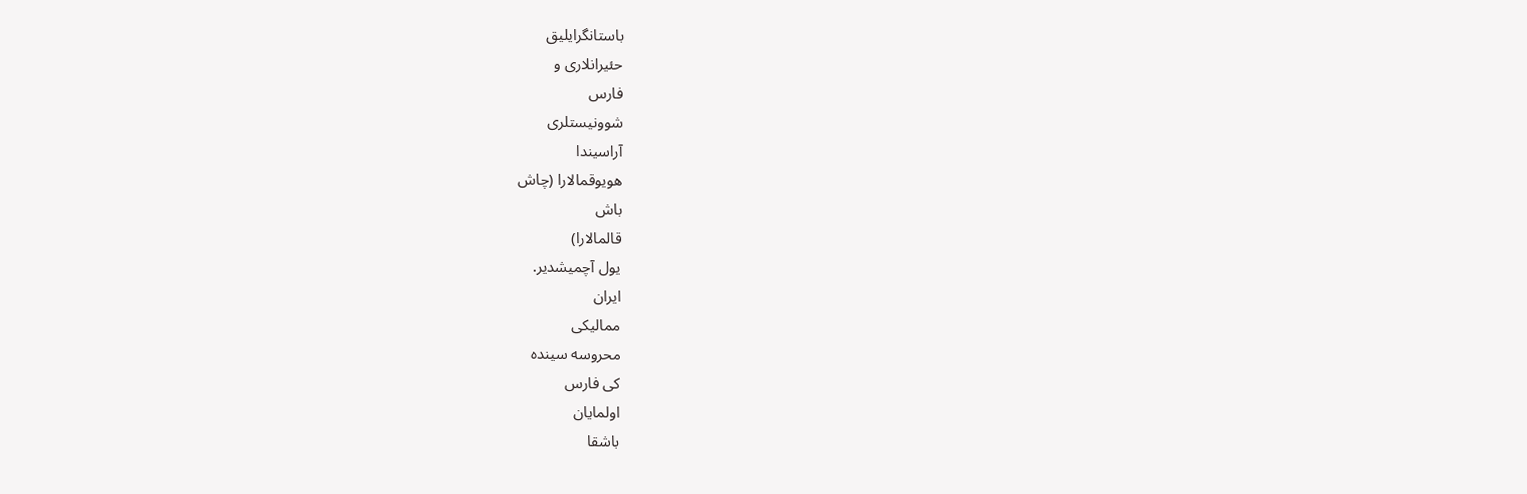باستانگرایلیق
حئیرانلاری و
فارس
شوونیستلری
آراسیندا
هویوقمالارا (چاش
باش
قالمالارا)
یول آچمیشدیر.
ایران
ممالیکی
محروسه سینده
کی فارس
اولمایان
باشقا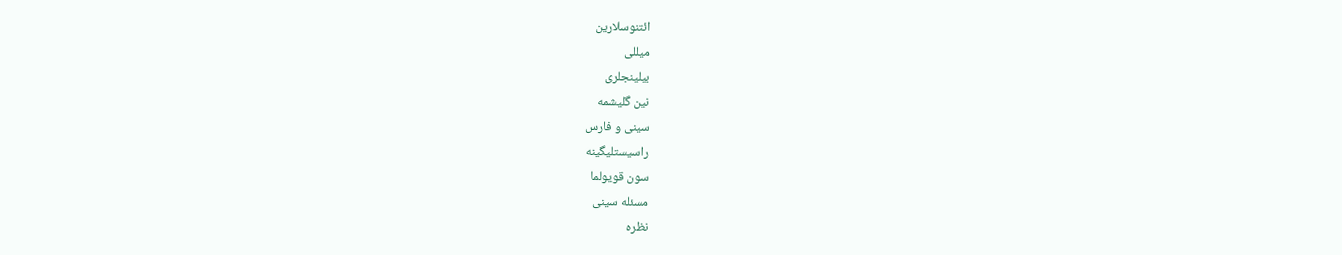ائتنوسلارین
میللی
بیلینجلری
نین گلیشمه
سینی و فارس
راسیستلیگینه
سون قویولما
مسئله سینی
نظره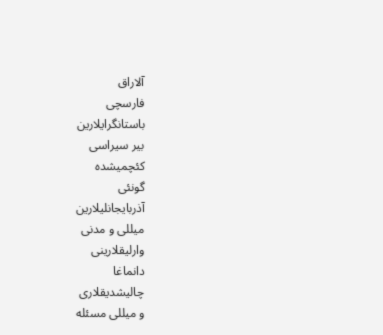آلاراق
فارسچی
باستانگرایلارین
بیر سیراسی
کئچمیشده
گونئی
آذربایجانلیلارین
میللی و مدنی
وارلیقلارینی
دانماغا
چالیشدیقلاری
و میللی مسئله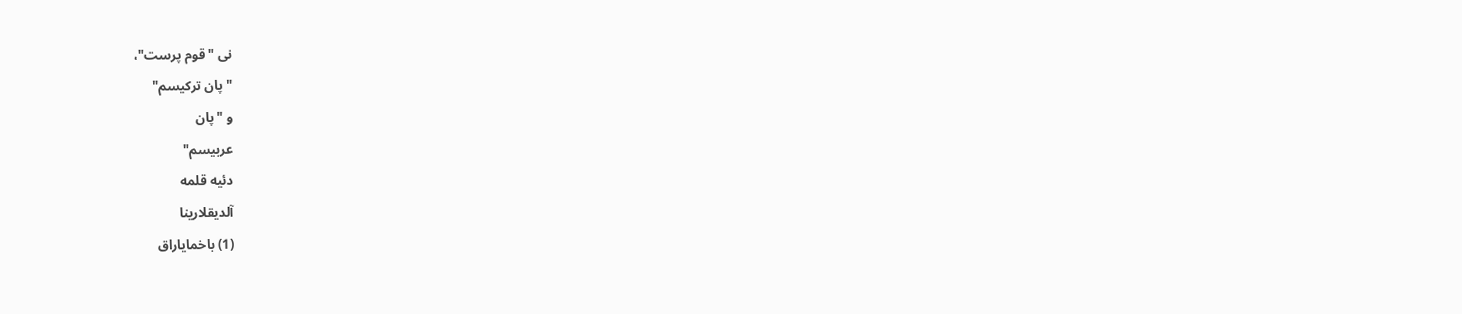نی "قوم پرست"،
"پان ترکیسم"
و "پان
عربیسم"
دئیه قلمه
آلدیقلارینا
(1) باخمایاراق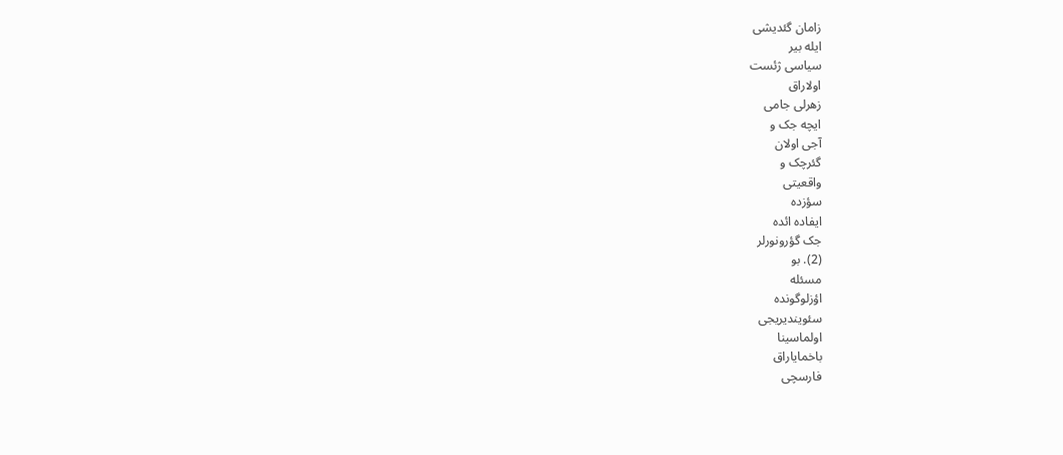زامان گئدیشی
ایله بیر
سیاسی ژئست
اولاراق
زهرلی جامی
ایچه جک و
آجی اولان
گئرچک و
واقعیتی
سؤزده
ایفاده ائده
جک گؤرونورلر
(2). بو
مسئله
اؤزلوگونده
سئویندیریجی
اولماسینا
باخمایاراق
فارسچی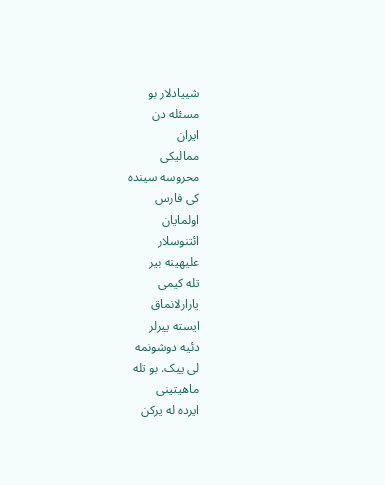شییادلار بو
مسئله دن
ایران
ممالیکی
محروسه سینده
کی فارس
اولمایان
ائتنوسلار
علیهینه بیر
تله کیمی
یارارلانماق
ایسته ییرلر
دئیه دوشونمه
لی ییک. بو تله
ماهیتینی
ایرده له یرکن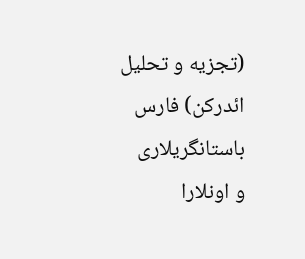(تجزیه و تحلیل
ائدرکن) فارس
باستانگریلاری
و اونلارا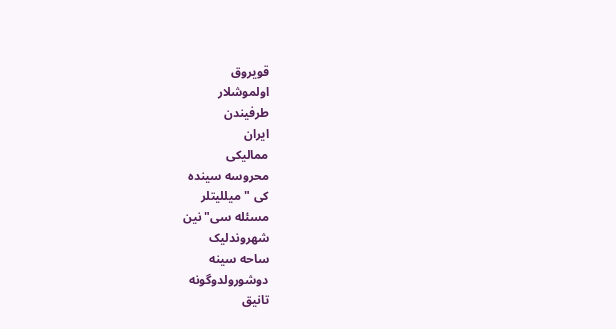قویروق
اولموشلار
طرفیندن
ایران
ممالیکی
محروسه سینده
کی "میللیتلر
مسئله سی" نین
شهروندلیک
ساحه سینه
دوشورولدوگونه
تانیق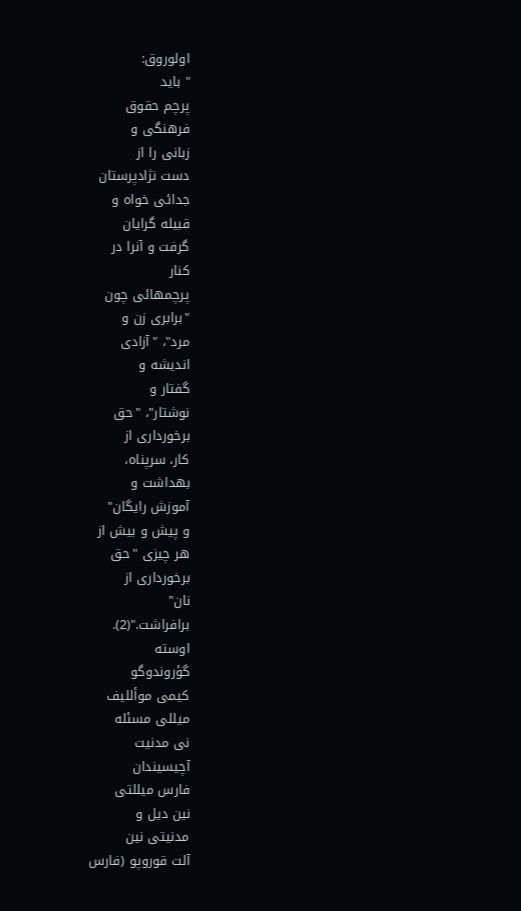اولوروق:
" باید
پرچم حقوق
فرهنگی و
زبانی را از
دست نژادپرستان
جدائی خواه و
قبیله گرایان
گرفت و آنرا در
کنار
پرچمهائی چون
"برابری زن و
مرد"، "آزادی
اندیشه و
گفتار و
نوشتار"، "حق
برخورداری از
کار، سرپناه،
بهداشت و
آموزش رایگان"
و پیش و بیش از
هر چیزی "حق
برخورداری از
نان"
برافراشت."(2).
اوسته
گؤروندوگو
کیمی موأللیف
میللی مسئله
نی مدنیت
آچیسیندان
فارس میللتی
نین دیل و
مدنیتی نین
آلت قوروپو (فارس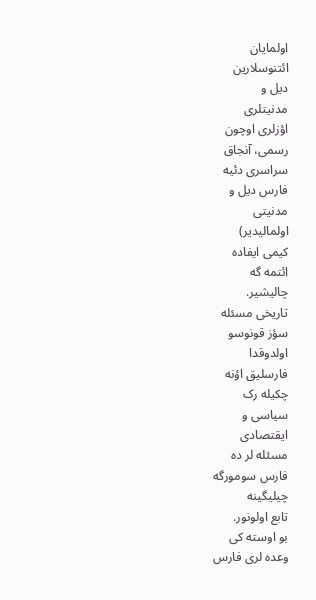اولمایان
ائتنوسلارین
دیل و
مدنیتلری
اؤزلری اوچون
رسمی، آنجاق
سراسری دئیه
فارس دیل و
مدنیتی
اولمالیدیر)
کیمی ایفاده
ائتمه گه
چالیشیر.
تاریخی مسئله
سؤز قونوسو
اولدوقدا
فارسلیق اؤنه
چکیله رک
سیاسی و
ایقتصادی
مسئله لر ده
فارس سومورگه
چیلیگینه
تابع اولونور.
بو اوسته کی
وعده لری فارس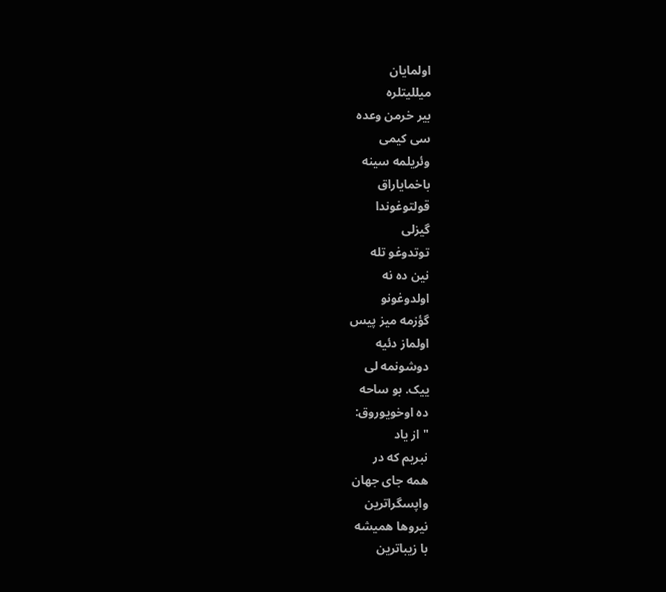اولمایان
میللیتلره
بیر خرمن وعده
سی کیمی
وئریلمه سینه
باخمایاراق
قولتوغوندا
گیزلی
توتدوغو تله
نین ده نه
اولدوغونو
گؤزمه میز پیس
اولماز دئیه
دوشونمه لی
ییک. بو ساحه
ده اوخویوروق:
"از یاد
نبریم که در
همه جای جهان
واپسگراترین
نیروها همیشه
با زیباترین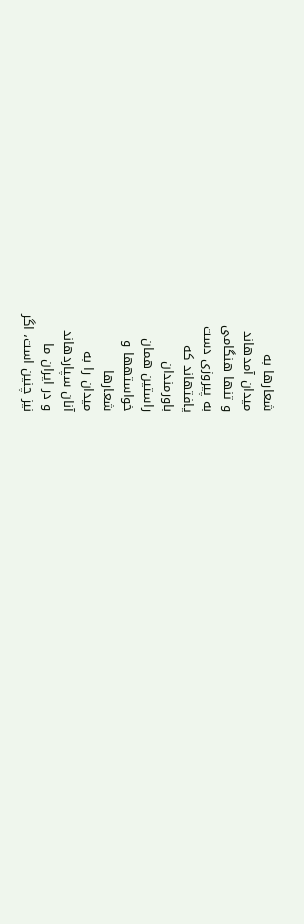شعارها به
میدان آمدهاند
و تنها هنگامی
به پیروزی دست
یافتهاند که
باورمندان
راستین همان
خواستهها و
شعارها
میدان را به
آنان سپاردهاند
و در ایران ما
نیز چنین است، اگر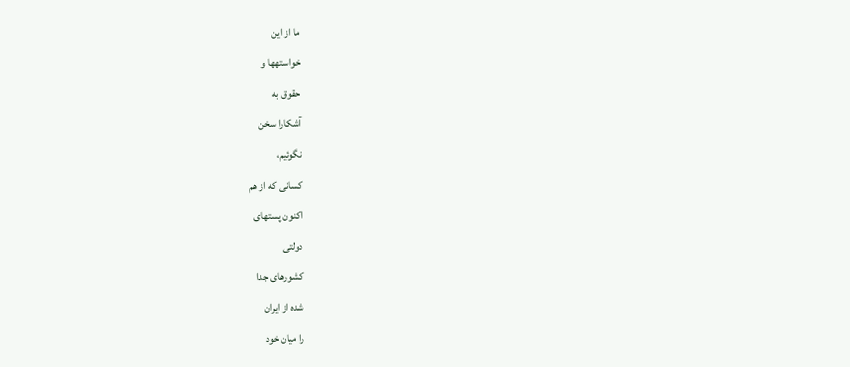ما از این
خواستهها و
حقوق به
آشکارا سخن
نگوئیم،
کسانی که از هم
اکنون پستهای
دولتی
کشورهای جدا
شده از ایران
را میان خود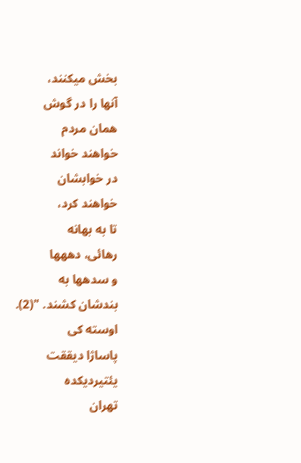بخش میکنند،
آنها را در گوش
همان مردم
خواهند خواند
در خوابشان
خواهند کرد،
تا به بهانه
رهائی، دههها
و سدهها به
بندشان کشند. "(2).
اوسته کی
پاساژا دیققت
یئتیردیکده
تهران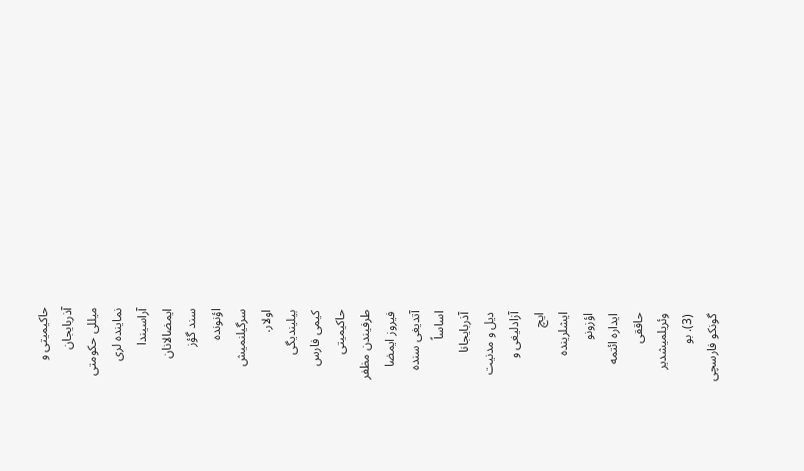حاکیمیتی و
آذربایجان
میللی حکومتی
نماینده لری
آراسیندا
ایمضالانان
سند گؤز
اؤنونده
سرگیلنمیش
اولار.
بیلیندیگی
کیمی فارس
حاکیمیتی
طرفیندن مظفر
فیروز ایمضا
آتدیغی سنده
اساساً
آذربایجانا
دیل و مدنیت
آزادلیغی و
ایچ
ایشلرینده
اؤزونو
ایداره ائتمه
حاققی
وئریلمیشدیر
(3). بو
گونکو فارسچی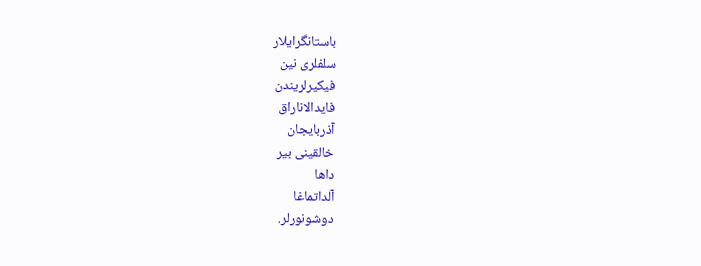باستانگرایلار
سلفلری نین
فیکیرلریندن
فایدالاناراق
آذربایجان
خالقینی بیر
داها
آلداتماغا
دوشونورلر.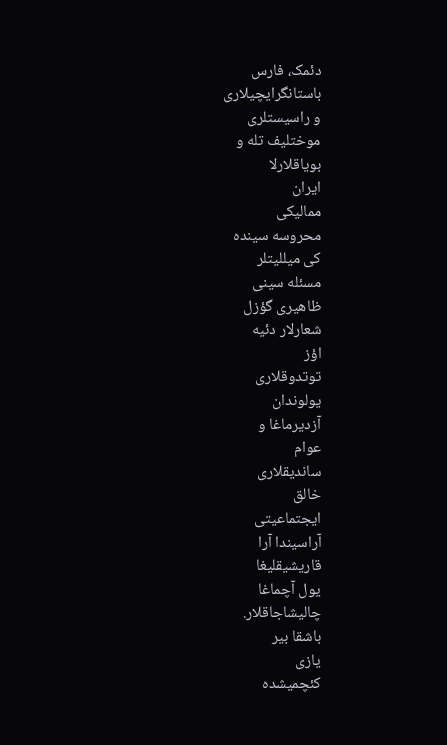دئمک، فارس
باستانگرایچیلاری
و راسیستلری
موختلیف تله و
بویاقلارلا
ایران
ممالیکی
محروسه سینده
کی میللیتلر
مسئله سینی
ظاهیری گؤزل
شعارلار دئیه
اؤز
توتدوقلاری
یولوندان
آزدیرماغا و
عوام
ساندیقلاری
خالق
ایجتماعیتی
آراسیندا آرا
قاریشیقلیغا
یول آچماغا
چالیشاجاقلار.
باشقا بیر
یازی
کئچمیشده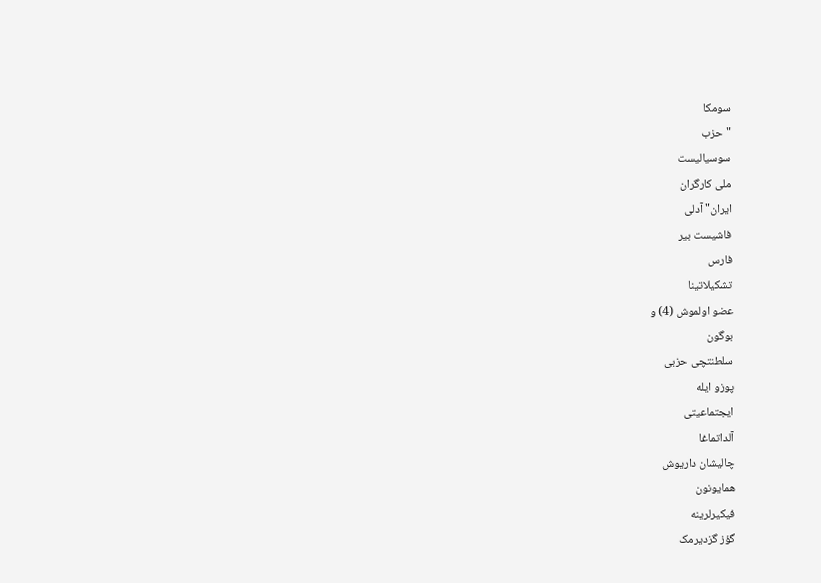سومکا
"حزب
سوسیالیست
ملی کارگران
ایران" آدلی
فاشیست بیر
فارس
تشکیلاتینا
عضو اولموش (4) و
بوگون
سلطنتچی حزبی
پوزو ایله
ایجتماعیتی
آلداتماغا
چالیشان داریوش
همایونون
فیکیرلرینه
گؤز گزدیرمک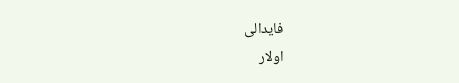فایدالی
اولار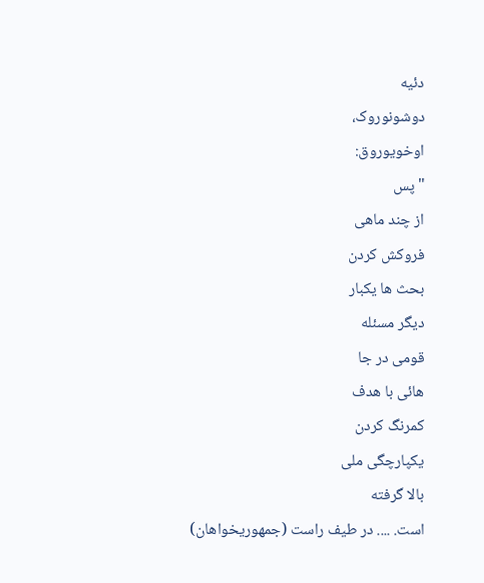دئیه
دوشونوروک،
اوخویوروق:
"پس
از چند ماهی
فروکش کردن
بحث ها يکبار
ديگر مسئله
قومی در جا
هائی با هدف
کمرنگ کردن
يکپارچگی ملی
بالا گرفته
است. .... در طيف راست (جمهوریخواهان)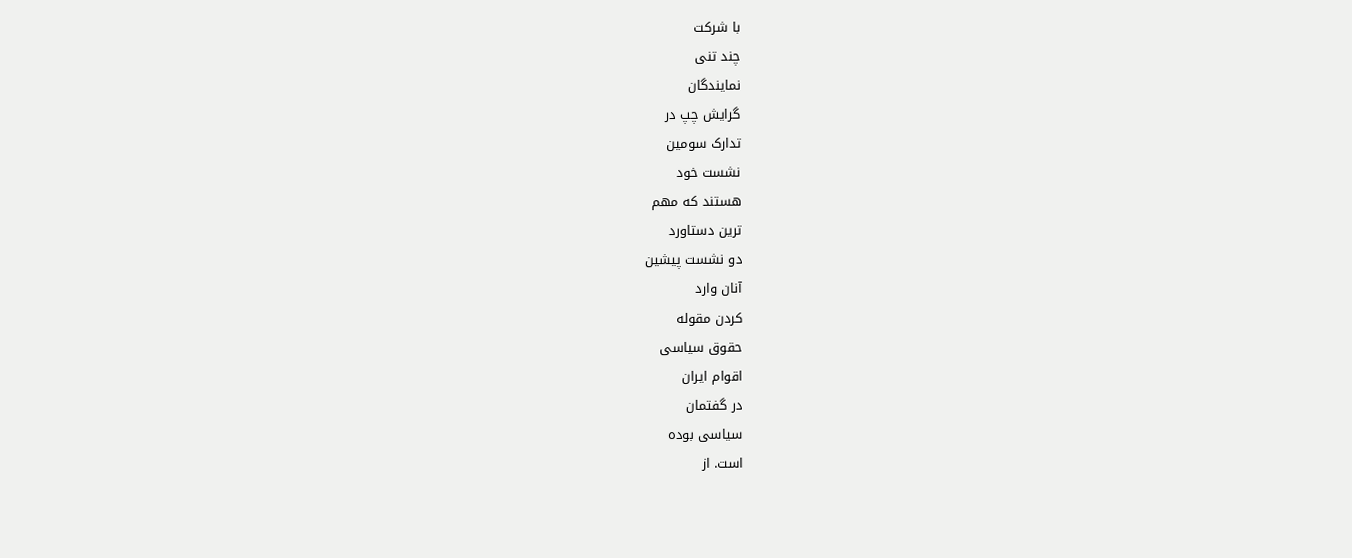با شرکت
چند تنی
نمايندگان
گرايش چپ در
تدارک سومين
نشست خود
هستند که مهم
ترين دستاورد
دو نشست پيشين
آنان وارد
کردن مقوله
حقوق سياسی
اقوام ايران
در گفتمان
سياسی بوده
است. از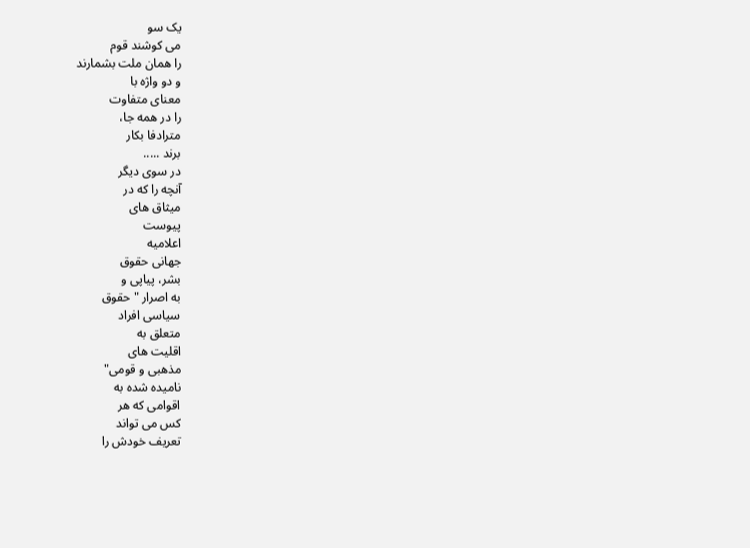يک سو
می کوشند قوم
را همان ملت بشمارند
و دو واژه با
معنای متفاوت
را در همه جا،
مترادفا بکار
برند .....
در سوی ديگر
آنچه را که در
ميثاق های
پيوست
اعلاميه
جهانی حقوق
بشر، پياپی و
به اصرار "حقوق
سياسی افراد
متعلق به
اقليت های
مذهبی و قومی"
ناميده شده به
اقوامی که هر
کس می تواند
تعريف خودش را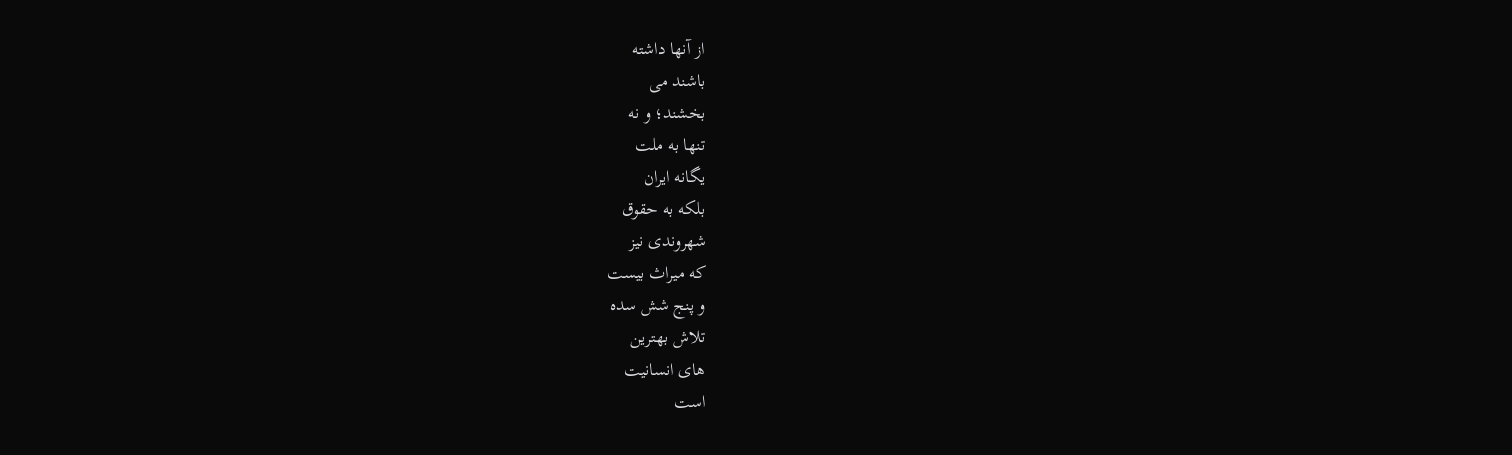از آنها داشته
باشند می
بخشند؛ و نه
تنها به ملت
يگانه ايران
بلکه به حقوق
شهروندی نيز
که ميراث بيست
و پنج شش سده
تلاش بهترين
های انسانيت
است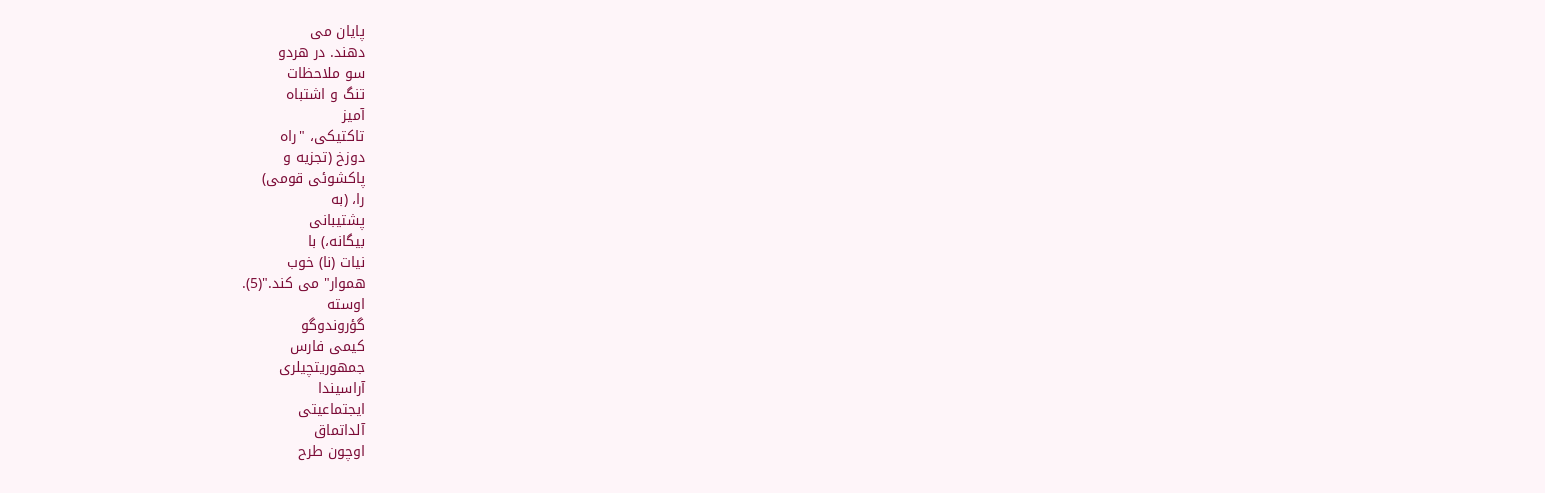پايان می
دهند. در هردو
سو ملاحظات
تنگ و اشتباه
آميز
تاکتيکی، "راه
دوزخ (تجزيه و
پاکشوئی قومی)
را، (به
پشتيبانی
بيگانه،) با
نيات (نا) خوب
هموار" می کند."(5).
اوسته
گؤروندوگو
کیمی فارس
جمهوریتچیلری
آراسیندا
ایجتماعیتی
آلداتماق
اوچون طرح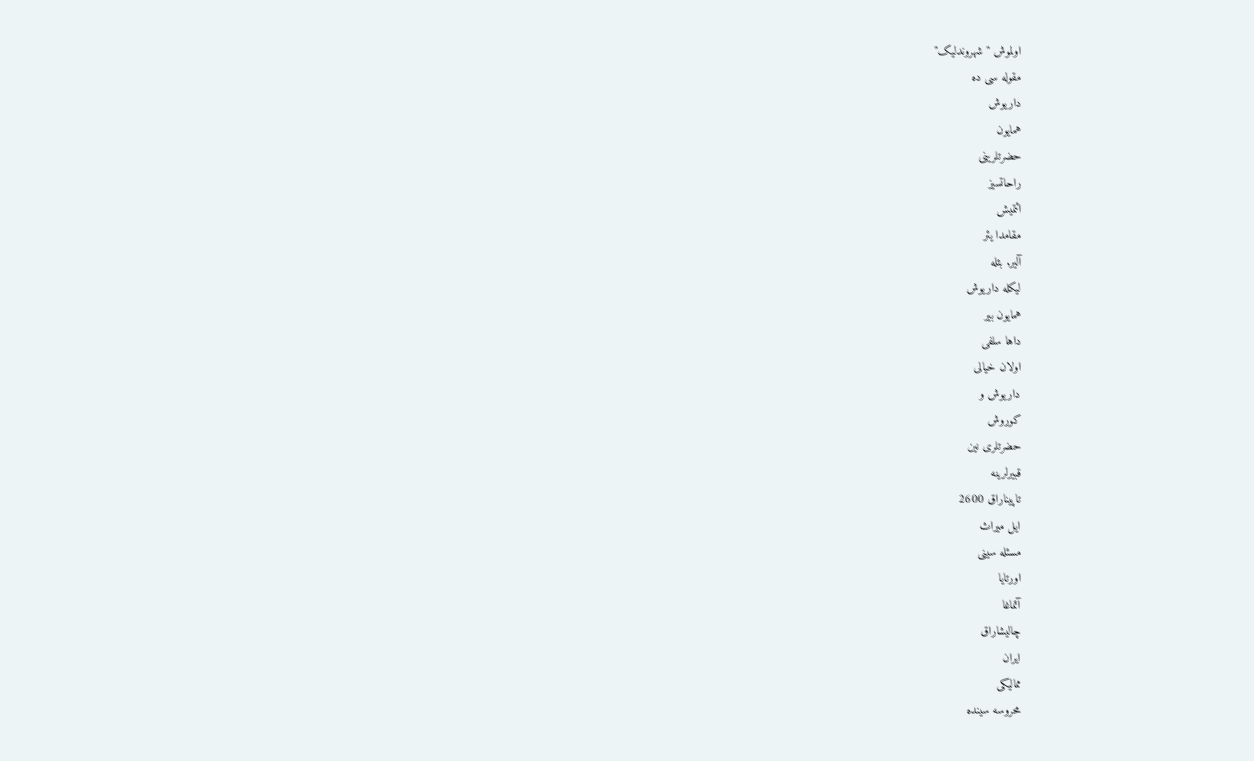اولموش "شهروندلیک"
مقوله سی ده
داریوش
همایون
حضرتلرینی
راحاتسیز
ائتمیش
مقامدا یئر
آلیر. بئله
لیکله داریوش
همایون بیر
داها سلفی
اولان خیالی
داریوش و
کوروش
حضرتلری نین
قبیرلرینه
تاپیناراق 2600
ایل میراث
مسئله سینی
اورتایا
آتماغا
چالیشاراق
ایران
ممالیکی
محروسه سینده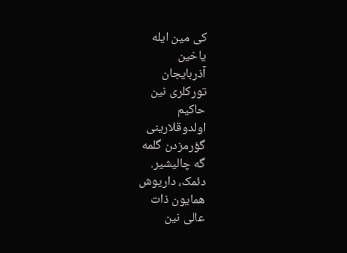کی مین ایله
یاخین
آذربایجان
تورکلری نین
حاکیم
اولدوقلارینی
گؤرمزدن گلمه
گه چالیشیر.
دئمک، داریوش
همایون ذات
عالی نین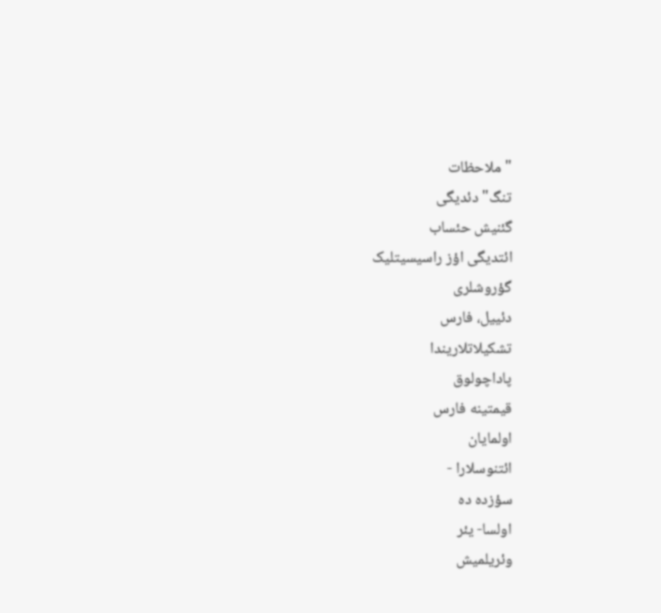"ملاحظات
تنگ" دئدیگی
گئنیش حئساب
ائتدیگی اؤز راسیسیتلیک
گؤروشلری
دئییل، فارس
تشکیلاتلاریندا
پاداچولوق
قیمتینه فارس
اولمایان
ائتنوسلارا -
سؤزده ده
اولسا- یئر
وئریلمیش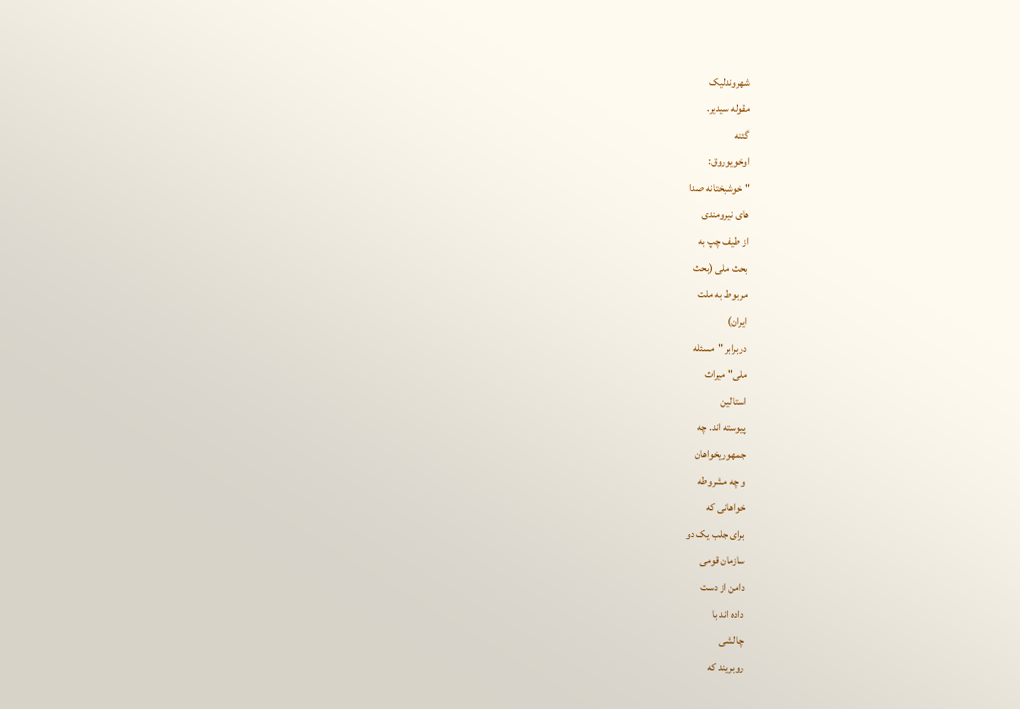شهروندلیک
مقوله سیدیر.
گئنه
اوخویوروق:
" خوشبختانه صدا
های نيرومندی
از طيف چپ به
بحث ملی (بحث
مربوط به ملت
ايران)
دربرابر "مسئله
ملی" ميراث
استالين
پيوسته اند. چه
جمهوريخواهان
و چه مشروطه
خواهانی که
برای جلب يک دو
سازمان قومی
دامن از دست
داده اند با
چالشی
روبريند که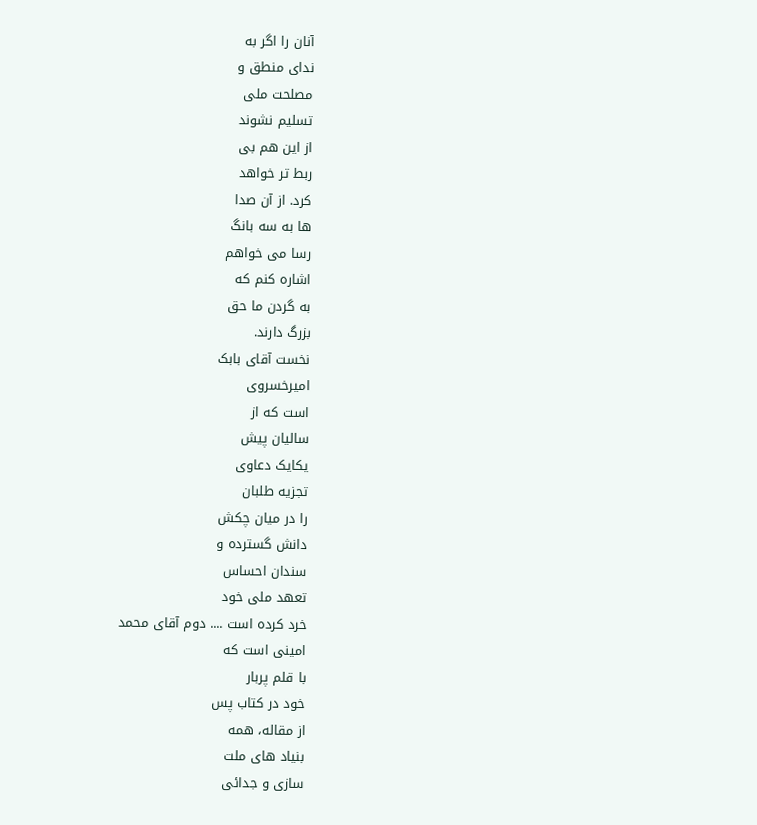آنان را اگر به
ندای منطق و
مصلحت ملی
تسليم نشوند
از اين هم بی
ربط تر خواهد
کرد. از آن صدا
ها به سه بانگ
رسا می خواهم
اشاره کنم که
به گردن ما حق
بزرگ دارند.
نخست آقای بابک
اميرخسروی
است که از
ساليان پيش
يکايک دعاوی
تجزيه طلبان
را در ميان چکش
دانش گسترده و
سندان احساس
تعهد ملی خود
خرد کرده است .... دوم آقای محمد
امينی است که
با قلم پربار
خود در کتاب پس
از مقاله، همه
بنياد های ملت
سازی و جدائی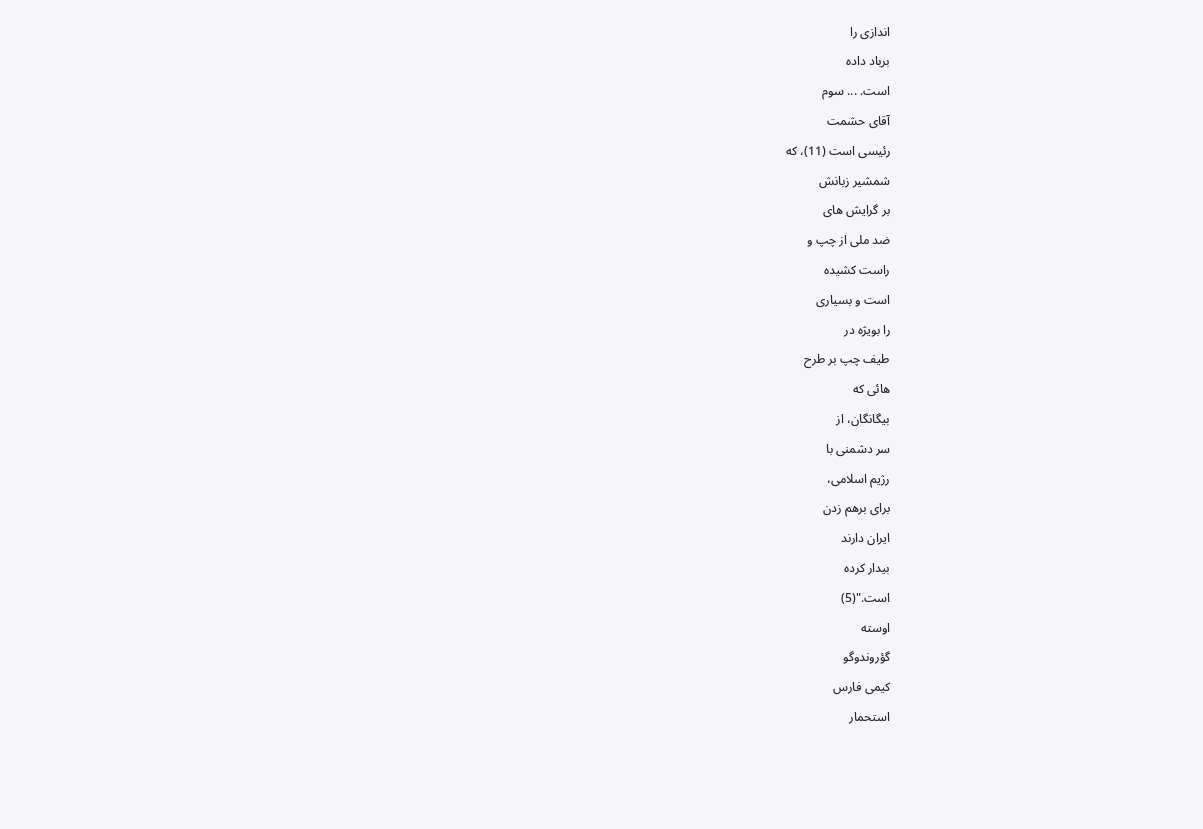اندازی را
برباد داده
است. ... سوم
آقای حشمت
رئيسی است (11)، که
شمشير زبانش
بر گرايش های
ضد ملی از چپ و
راست کشيده
است و بسياری
را بويژه در
طيف چپ بر طرح
هائی که
بيگانگان، از
سر دشمنی با
رژيم اسلامی،
برای برهم زدن
ايران دارند
بيدار کرده
است."(5)
اوسته
گؤروندوگو
کیمی فارس
استحمار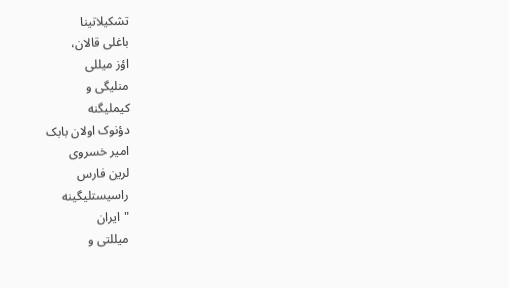تشکیلاتینا
باغلی قالان،
اؤز میللی
منلیگی و
کیملیگنه
دؤنوک اولان بابک
امیر خسروی
لرین فارس
راسیستلیگینه
"ایران
میللتی و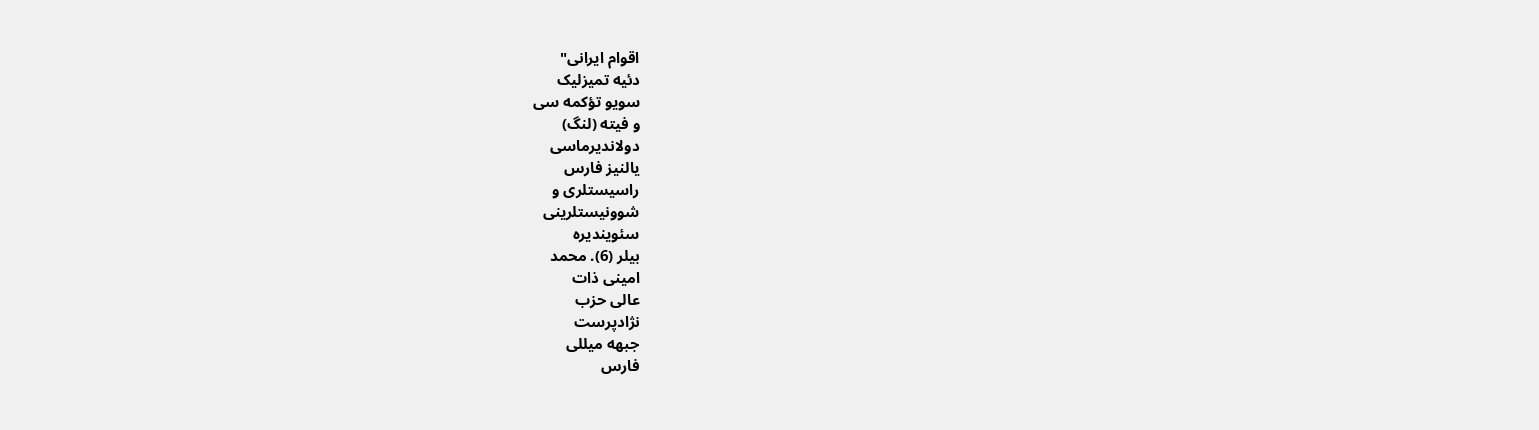اقوام ایرانی"
دئیه تمیزلیک
سویو تؤکمه سی
و فیته (لنگ)
دولاندیرماسی
یالنیز فارس
راسیستلری و
شوونیستلرینی
سئویندیره
بیلر (6). محمد
امینی ذات
عالی حزب
نژادپرست
جبهه میللی
فارس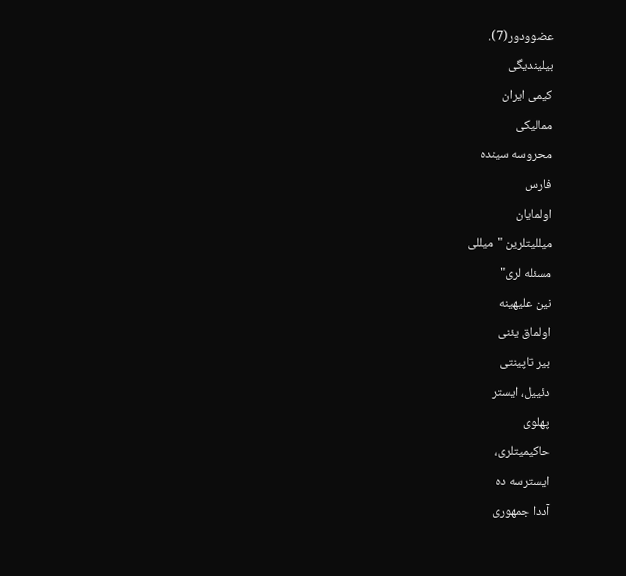عضوودور(7).
بیلیندیگی
کیمی ایران
ممالیکی
محروسه سینده
فارس
اولمایان
میللیتلرین "میللی
مسئله لری"
نین علیهینه
اولماق یئنی
بیر تاپینتی
دئییل، ایستر
پهلوی
حاکیمیتلری،
ایسترسه ده
آددا جمهوری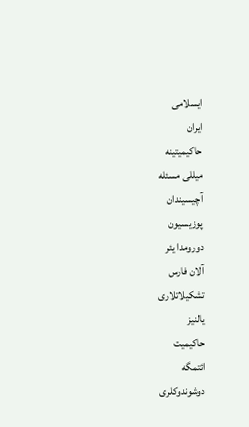ایسلامی
ایران
حاکیمیتینه
میللی مسئله
آچیسیندان
پوزیسیون
دورومدا یئر
آلان فارس
تشکیلاتلاری
یالنیز
حاکیمیت
ائتمگه
دوشوندوکلری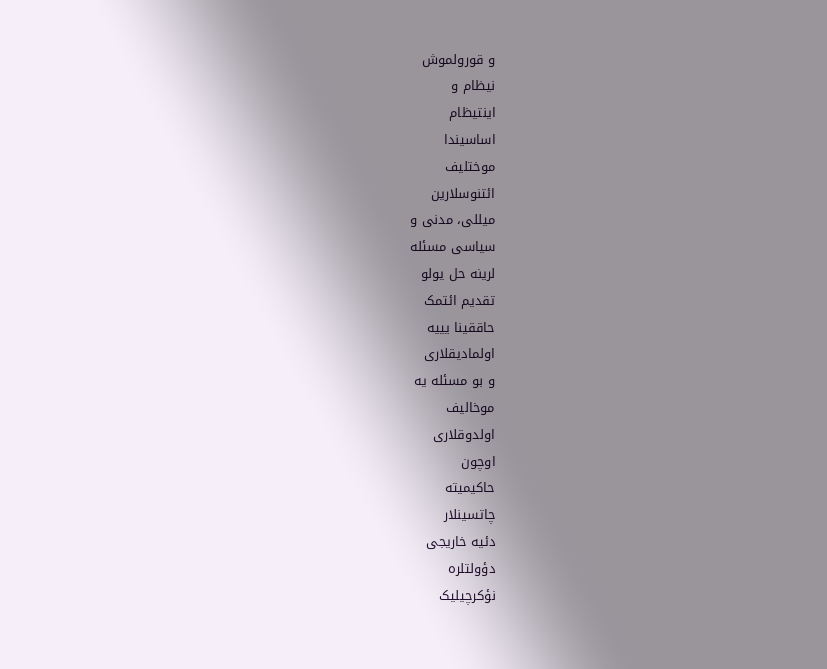و قورولموش
نیظام و
اینتیظام
اساسیندا
موختلیف
ائتنوسلارین
میللی، مدنی و
سیاسی مسئله
لرینه حل یولو
تقدیم ائتمک
حاققینا یییه
اولمادیقلاری
و بو مسئله یه
موخالیف
اولدوقلاری
اوچون
حاکیمیته
چاتسینلار
دئیه خاریجی
دؤولتلره
نؤکرچیلیک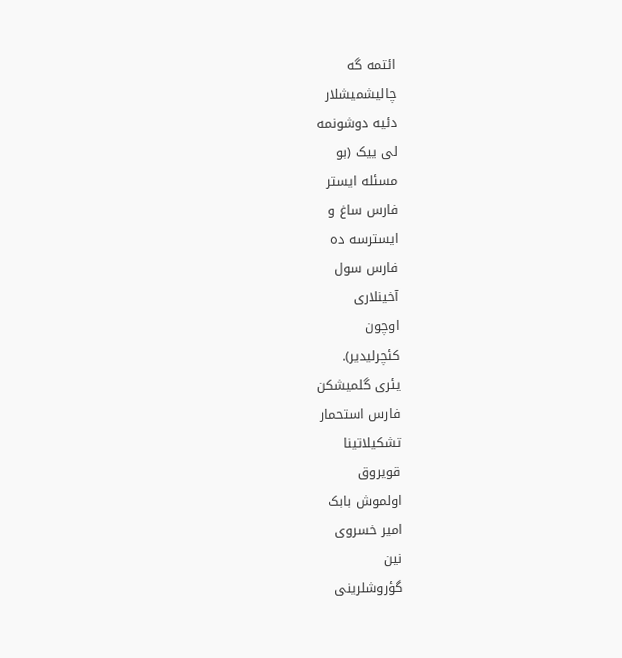ائتمه گه
چالیشمیشلار
دئیه دوشونمه
لی ییک (بو
مسئله ایستر
فارس ساغ و
ایسترسه ده
فارس سول
آخینلاری
اوچون
کئچرلیدیر).
یئری گلمیشکن
فارس استحمار
تشکیلاتینا
قویروق
اولموش بابک
امیر خسروی
نین
گؤروشلرینی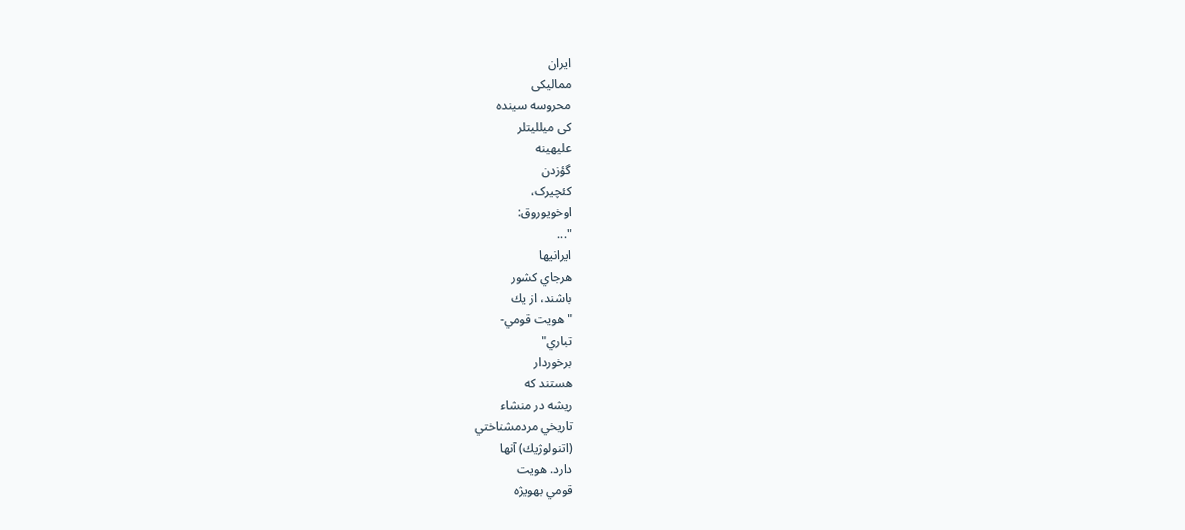ایران
ممالیکی
محروسه سینده
کی میللیتلر
علیهینه
گؤزدن
کئچیرک،
اوخویوروق:
"...
ايرانيها
هرجاي كشور
باشند، از يك
"هويت قومي-
تباري"
برخوردار
هستند كه
ريشه در منشاء
تاريخي مردمشناختي
(اتنولوژيك) آنها
دارد. هويت
قومي بهويژه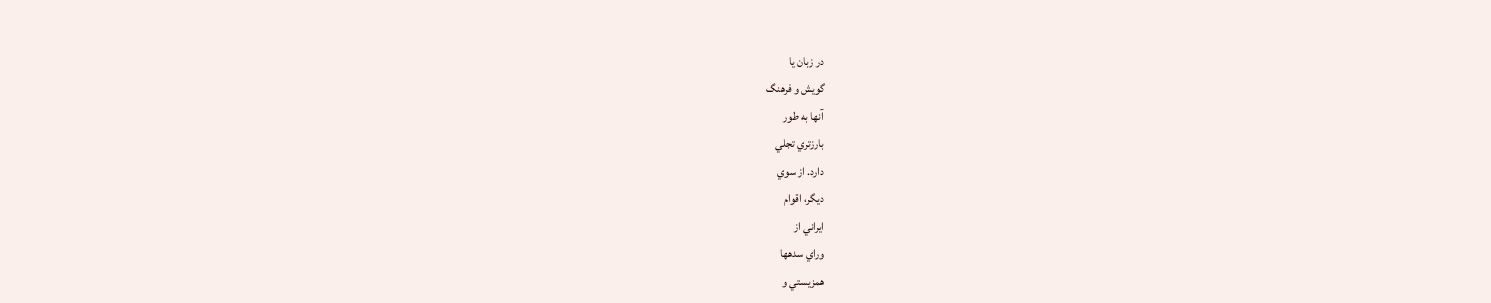در زبان يا
گويش و فرهنگ
آنها به طور
بارزتري تجلي
دارد. از سوي
ديگر، اقوام
ايراني از
وراي سدهها
همزيستي و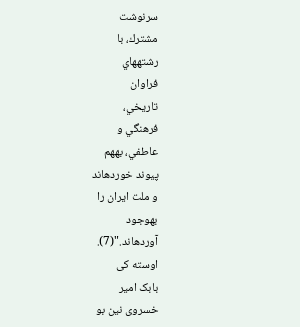سرنوشت
مشترك، با
رشتههاي
فراوان
تاريخي،
فرهنگي و
عاطفي، بههم
پيوند خوردهاند
و ملت ايران را
بهوجود
آوردهاند."(7).
اوسته کی
بابک امیر
خسروی نین بو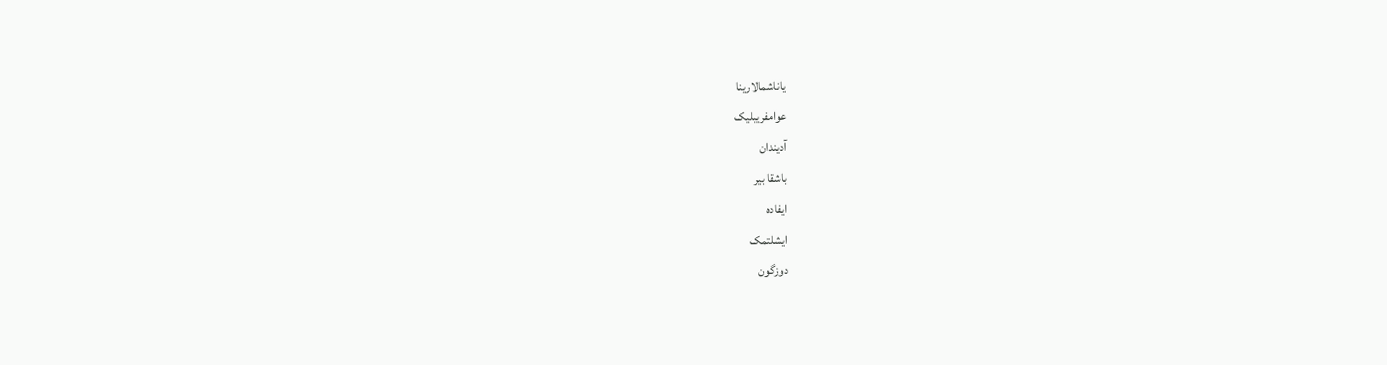یاناشمالارینا
عوامفریبلیک
آدیندان
باشقا بیر
ایفاده
ایشلتمک
دوزگون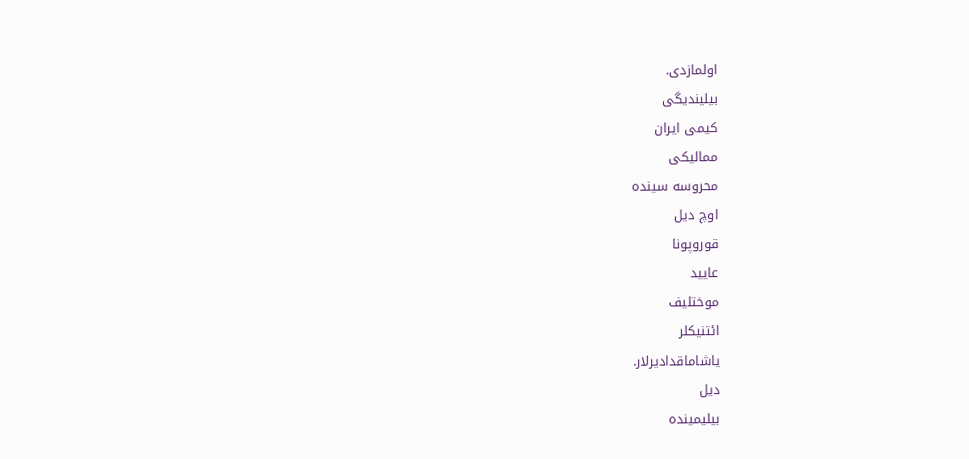اولمازدی.
بیلیندیگی
کیمی ایران
ممالیکی
محروسه سینده
اوچ دیل
قوروپونا
عایید
موختلیف
ائتنیکلر
یاشاماقدادیرلار.
دیل
بیلیمینده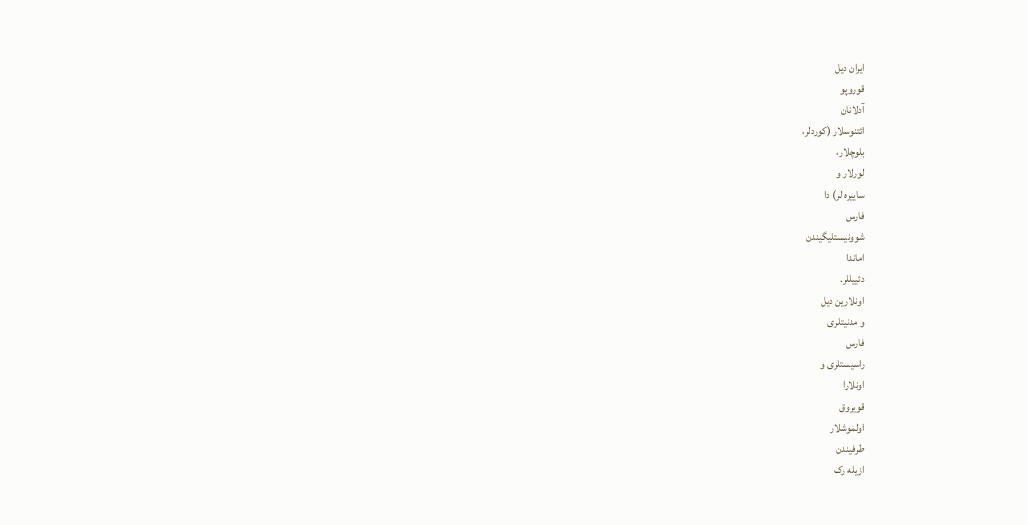ایران دیل
قوروپو
آدلانان
ائتنوسلار (کوردلر،
بلوچلار،
لورلار و
ساییره لر) دا
فارس
شوونیستلیگیندن
اماندا
دئییللر.
اونلارین دیل
و مدنیتلری
فارس
راسیستلری و
اونلارا
قویروق
اولموشلار
طرفیندن
ازیله رک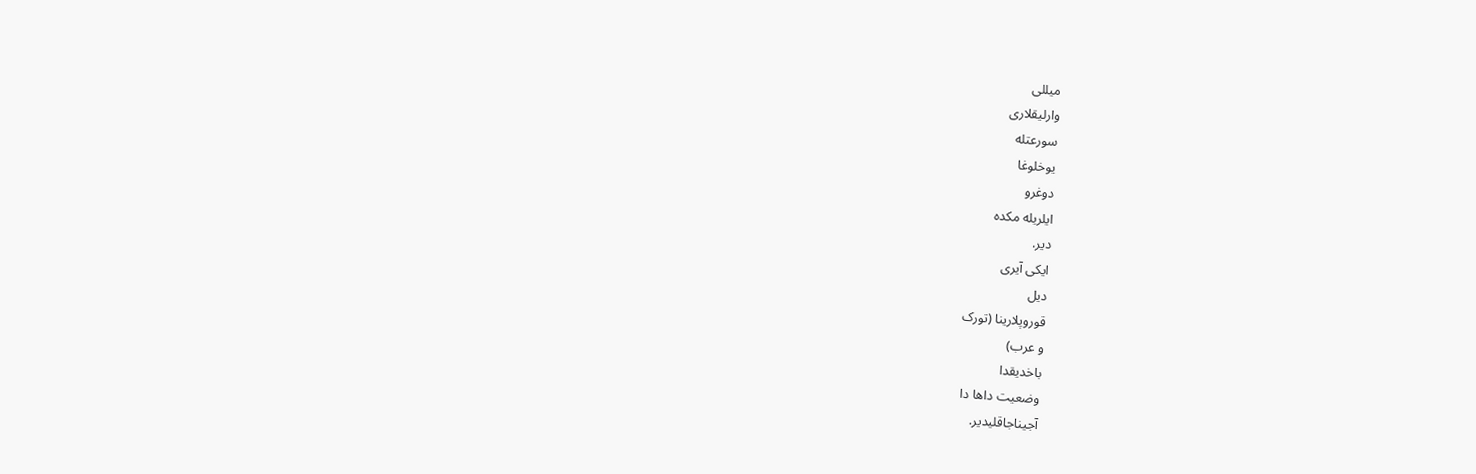میللی
وارلیقلاری
سورعتله
یوخلوغا
دوغرو
ایلریله مکده
دیر.
ایکی آیری
دیل
قوروپلارینا (تورک
و عرب)
باخدیقدا
وضعیت داها دا
آجیناجاقلیدیر.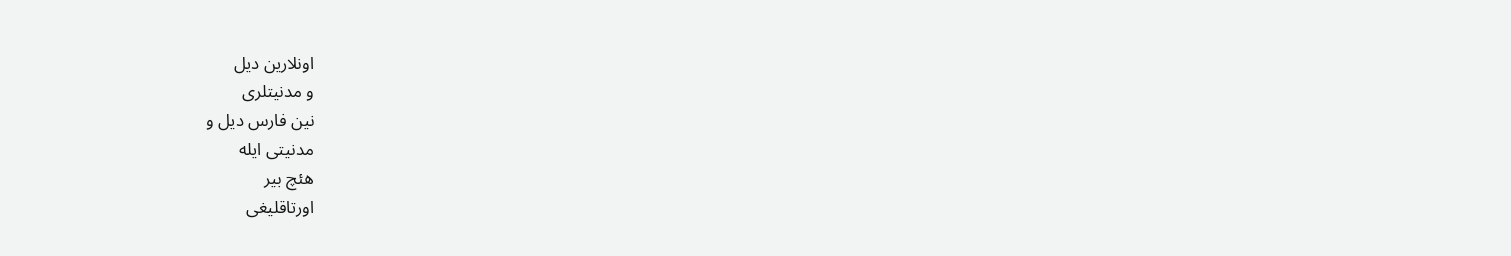اونلارین دیل
و مدنیتلری
نین فارس دیل و
مدنیتی ایله
هئچ بیر
اورتاقلیغی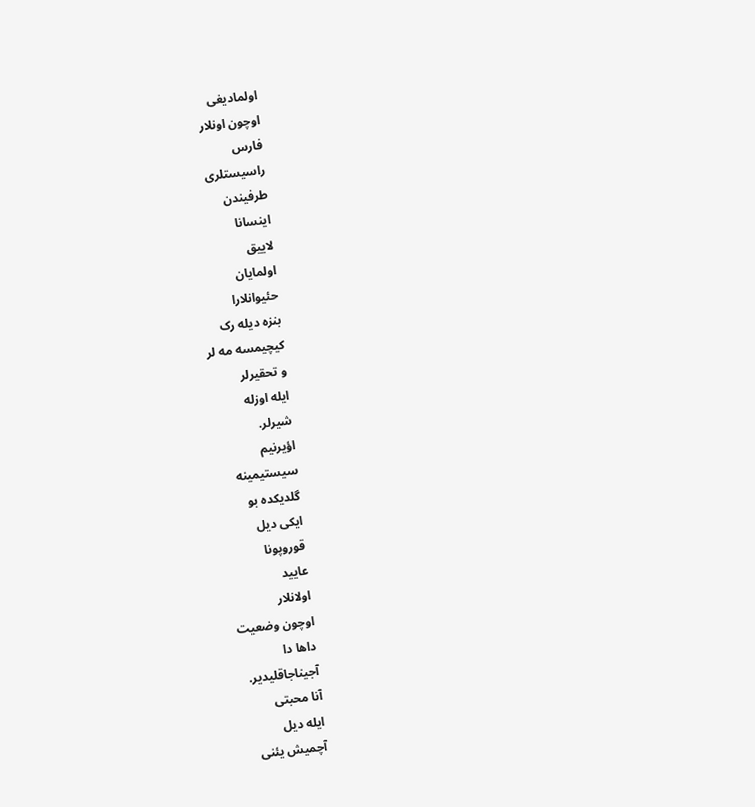اولمادیغی
اوچون اونلار
فارس
راسیستلری
طرفیندن
اینسانا
لاییق
اولمایان
حئیوانلارا
بنزه دیله رک
کیچیمسه مه لر
و تحقیرلر
ایله اوزله
شیرلر.
اؤیرنیم
سیستیمینه
گلدیکده بو
ایکی دیل
قوروپونا
عایید
اولانلار
اوچون وضعیت
داها دا
آجیناجاقلیدیر.
آنا محبتی
ایله دیل
آچمیش یئنی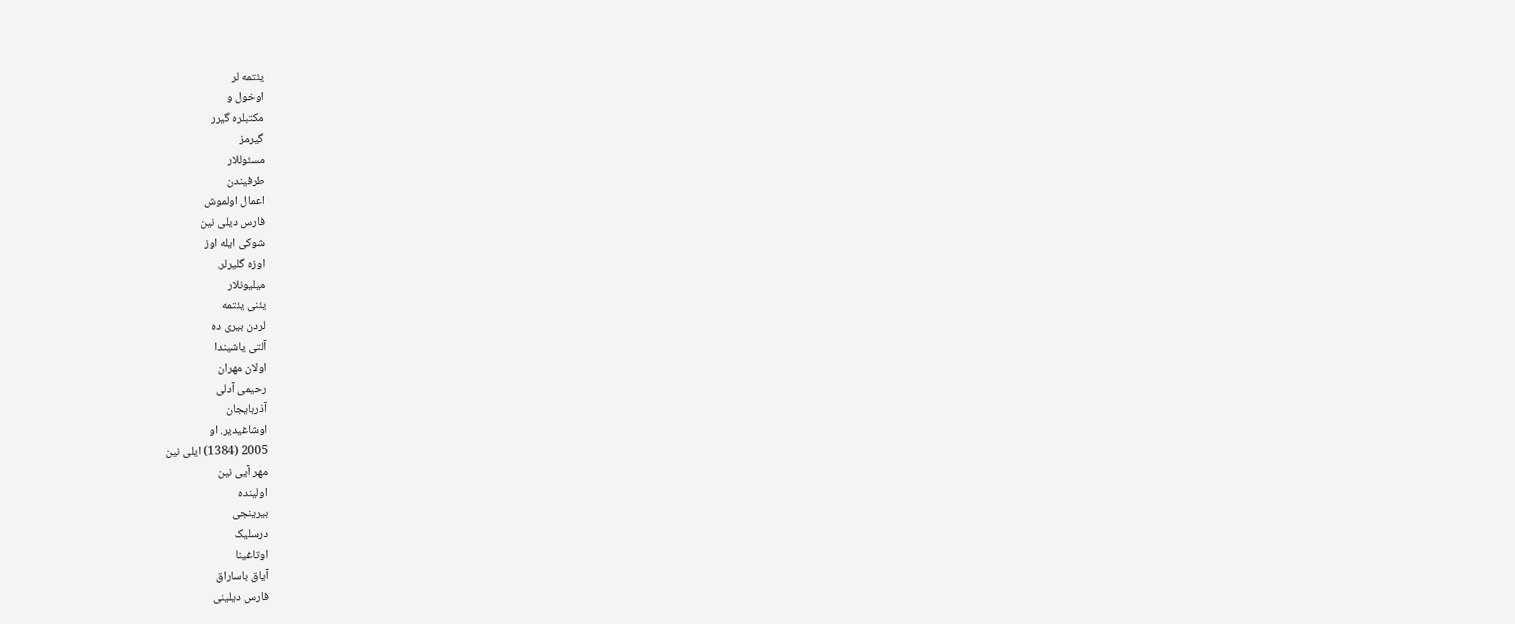یئتمه لر
اوخول و
مکتبلره گیرر
گیرمز
مسئوللار
طرفیندن
اعمال اولموش
فارس دیلی نین
شوکی ایله اوز
اوزه گلیرلر.
میلیونلار
یئنی یئتمه
لردن بیری ده
آلتی یاشیندا
اولان مهران
رحیمی آدلی
آذربایجان
اوشاغیدیر. او
2005 (1384) ایلی نین
مهر آیی نین
اولینده
بیرینجی
درسلیک
اوتاغینا
آیاق باساراق
فارس دیلینی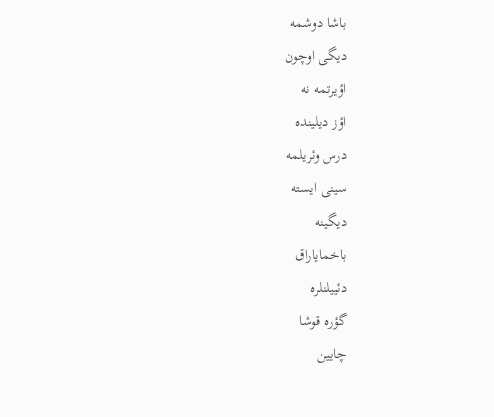باشا دوشمه
دیگی اوچون
اؤیرتمه نه
اؤز دیلینده
درس وئریلمه
سینی ایسته
دیگینه
باخمایاراق
دئییلنلره
گؤره قوشا
چایین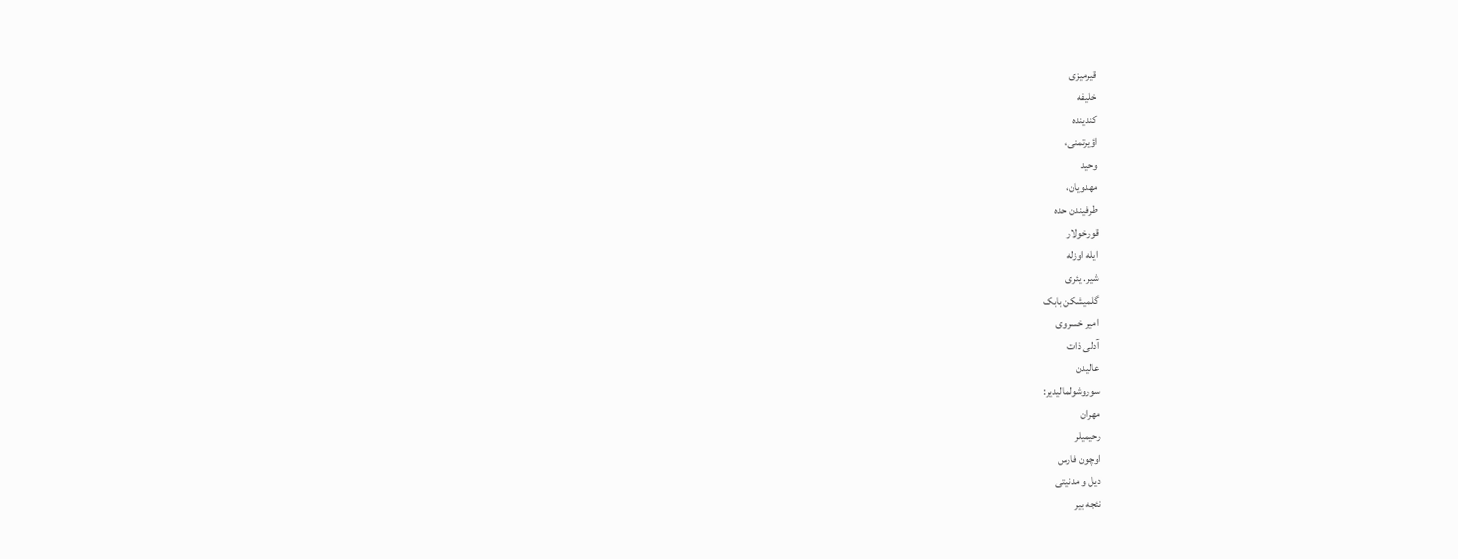قیرمیزی
خلیفه
کندینده
اؤیرتمنی،
وحید
مهدویان،
طرفیندن حده
قورخولار
ایله اوزله
شیر. یئری
گلمیشکن بابک
امیر خسروی
آدلی ذات
عالیدن
سوروشولمالیدیر:
مهران
رحیمیلر
اوچون فارس
دیل و مدنیتی
نئجه بیر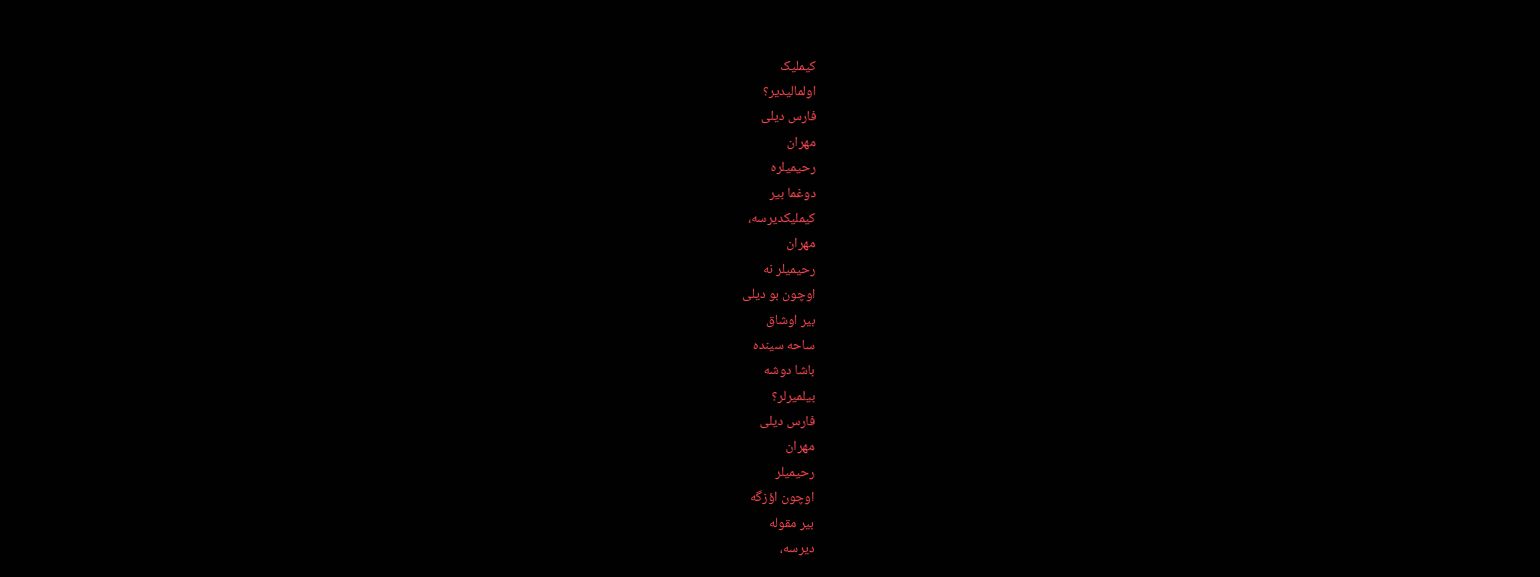کیملیک
اولمالیدیر؟
فارس دیلی
مهران
رحیمیلره
دوغما بیر
کیملیکدیرسه،
مهران
رحیمیلر نه
اوچون بو دیلی
بیر اوشاق
ساحه سینده
باشا دوشه
بیلمیرلر؟
فارس دیلی
مهران
رحیمیلر
اوچون اؤزگه
بیر مقوله
دیرسه،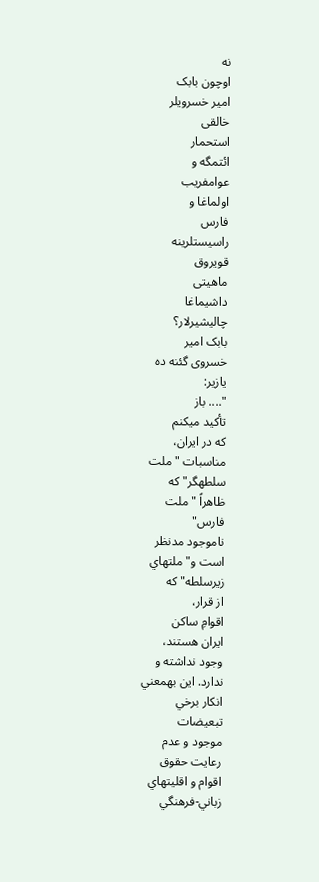نه
اوچون بابک
امیر خسرویلر
خالقی
استحمار
ائتمگه و
عوامفریب
اولماغا و
فارس
راسیستلرینه
قویروق
ماهیتی
داشیماغا
چالیشیرلار؟
بابک امیر
خسروی گئنه ده
یازیر:
".... باز
تأكيد ميكنم
كه در ايران،
مناسبات "ملت
سلطهگر" كه
ظاهراً "ملت
فارس"
ناموجود مدنظر
است و" ملتهاي
زيرسلطه" كه
از قرار،
اقوامِ ساكن
ايران هستند،
وجود نداشته و
ندارد. اين بهمعني
انكار برخي
تبعيضات
موجود و عدم
رعايت حقوق
اقوام و اقليتهاي
زباني-فرهنگي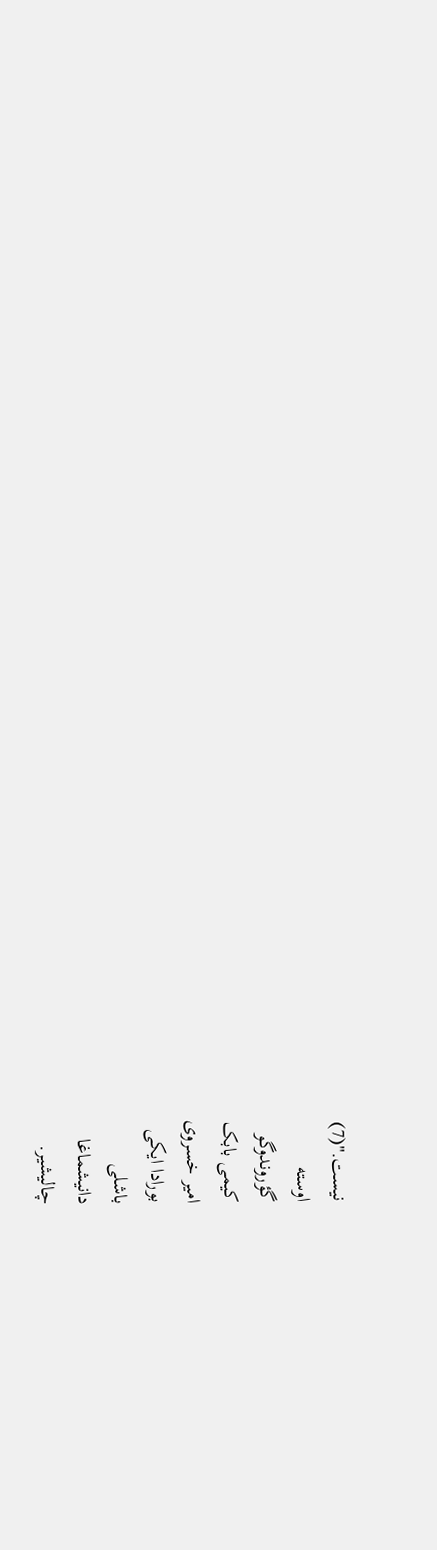نيست."(7)
اوسته
گؤروندوگو
کیمی بابک
امیر خسروی
بورادا ایکی
باشلی
دانیشماغا
چالیشیر.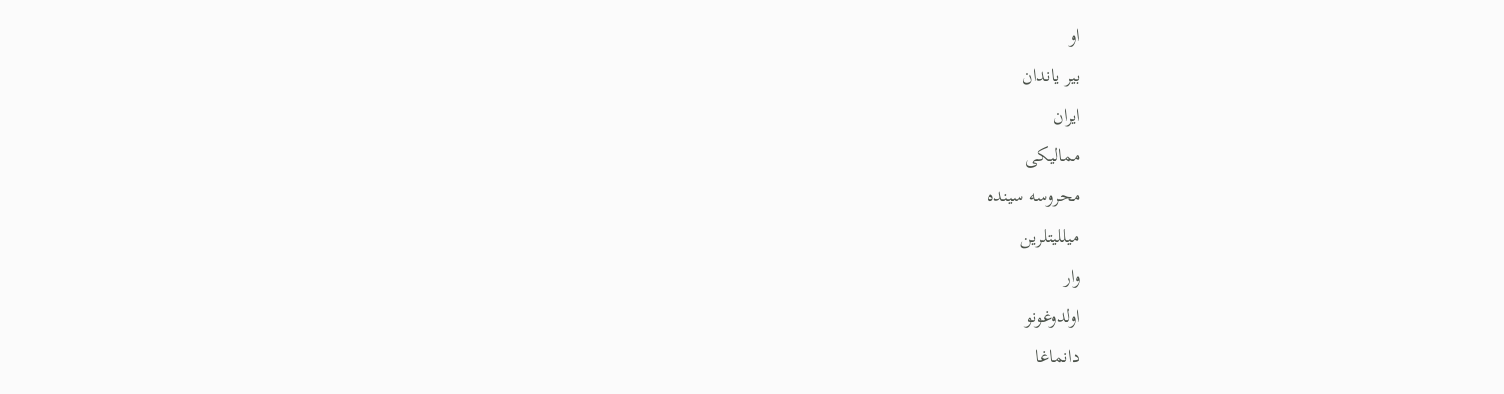او
بیر یاندان
ایران
ممالیکی
محروسه سینده
میللیتلرین
وار
اولدوغونو
دانماغا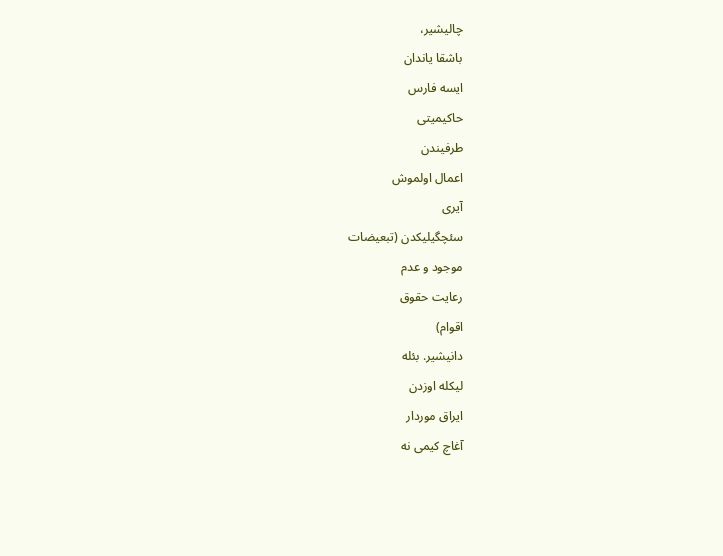چالیشیر،
باشقا یاندان
ایسه فارس
حاکیمیتی
طرفیندن
اعمال اولموش
آیری
سئچگیلیکدن (تبعیضات
موجود و عدم
رعایت حقوق
اقوام)
دانیشیر. بئله
لیکله اوزدن
ایراق موردار
آغاچ کیمی نه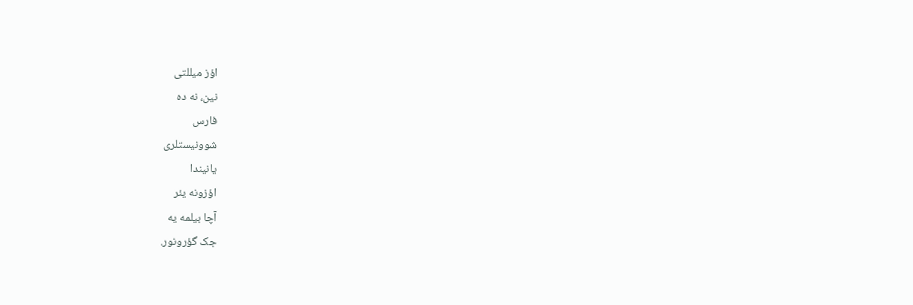اؤز میللتی
نین، نه ده
فارس
شوونیستلری
یانیندا
اؤزونه یئر
آچا بیلمه یه
جک گؤرونور.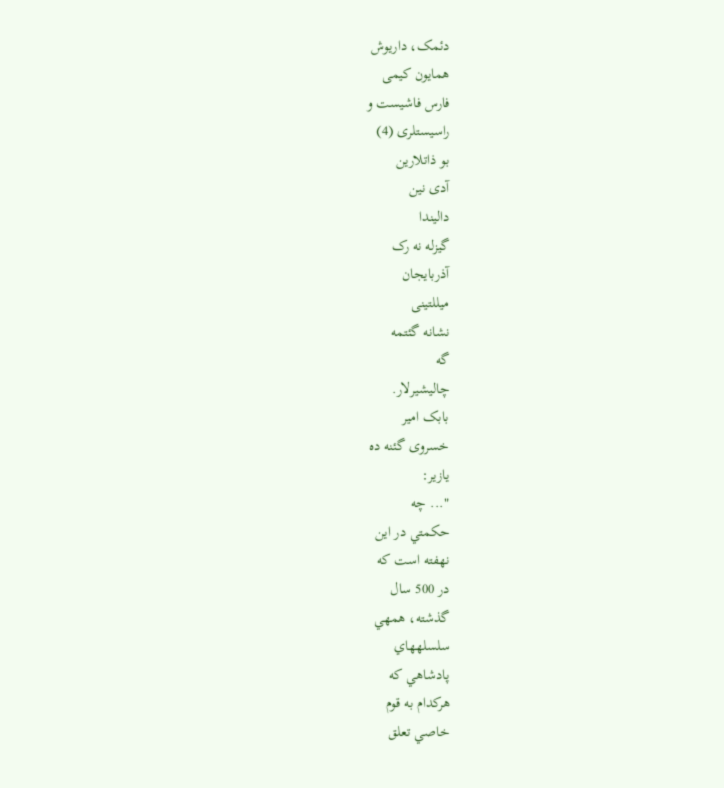دئمک، داریوش
همایون کیمی
فارس فاشیست و
راسیستلری (4)
بو ذاتلارین
آدی نین
دالیندا
گیزله نه رک
آذربایجان
میللتینی
نشانه گئتمه
گه
چالیشیرلار.
بابک امیر
خسروی گئنه ده
یازیر:
"... چه
حكمتي در اين
نهفته است كه
در 500 سال
گذشته، همهي
سلسلههاي
پادشاهي كه
هركدام به قوم
خاصي تعلق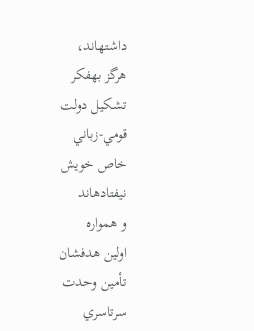داشتهاند،
هرگز بهفكر
تشكيل دولت
قومي-زباني
خاص خويش
نيفتادهاند
و همواره
اولين هدفشان
تأمين وحدت
سرتاسري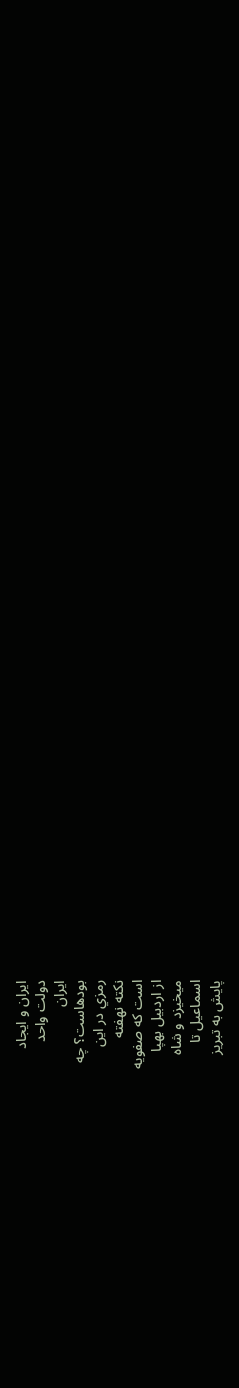ايران و ايجاد
دولت واحد
ايران
بودهاست؟ چه
رمزي در اين
نكته نهفته
است كه صفويه
از اردبيل بهپا
ميخيزد و شاه
اسماعيل تا
پايش به تبريز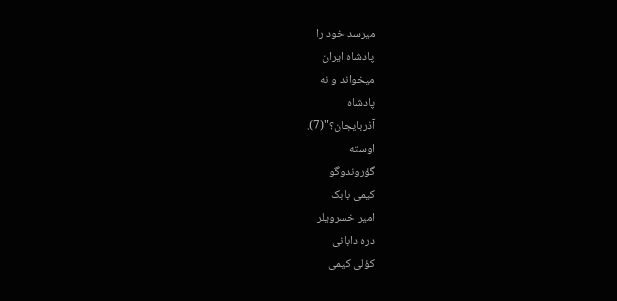ميرسد خود را
پادشاه ايران
ميخواند و نه
پادشاه
آذربايجان؟"(7).
اوسته
گؤروندوگو
کیمی بابک
امیر خسرویلر
دره دابانی
کؤلی کیمی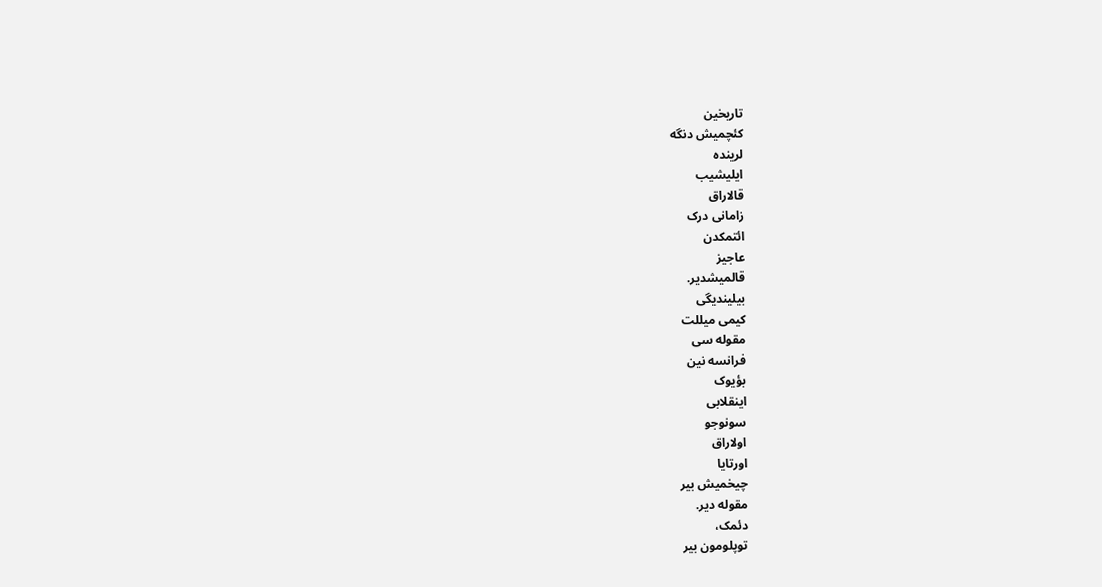تاریخین
کئچمیش دنگه
لرینده
ایلیشیب
قالاراق
زامانی درک
ائتمکدن
عاجیز
قالمیشدیر.
بیلیندیگی
کیمی میللت
مقوله سی
فرانسه نین
بؤیوک
اینقلابی
سونوجو
اولاراق
اورتایا
چیخمیش بیر
مقوله دیر.
دئمک،
توپلومون بیر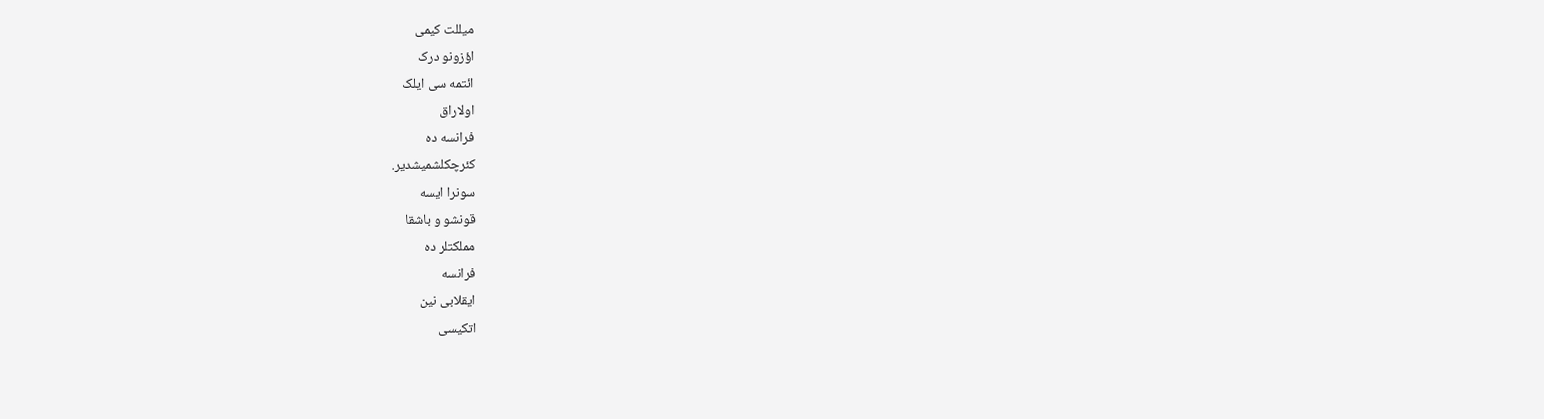میللت کیمی
اؤزونو درک
ائتمه سی ایلک
اولاراق
فرانسه ده
کئرچکلشمیشدیر.
سونرا ایسه
قونشو و باشقا
مملکتلر ده
فرانسه
ایقلابی نین
اتکیسی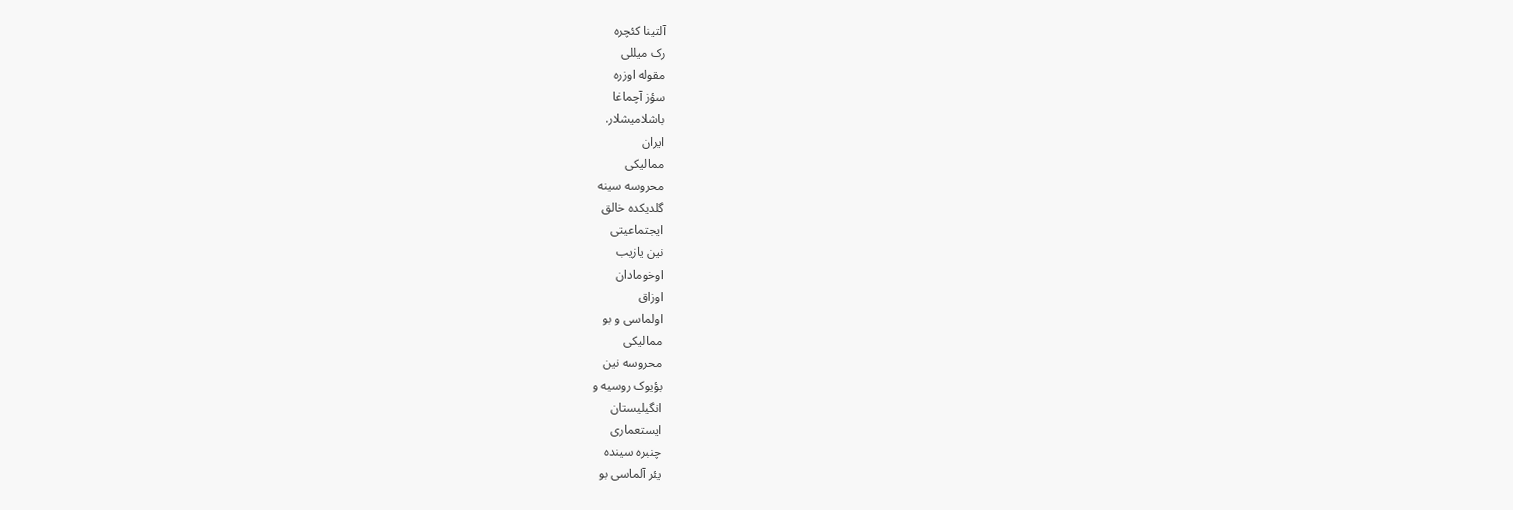آلتینا کئچره
رک میللی
مقوله اوزره
سؤز آچماغا
باشلامیشلار.
ایران
ممالیکی
محروسه سینه
گلدیکده خالق
ایجتماعیتی
نین یازیب
اوخومادان
اوزاق
اولماسی و بو
ممالیکی
محروسه نین
بؤیوک روسیه و
انگیلیستان
ایستعماری
چنبره سینده
یئر آلماسی بو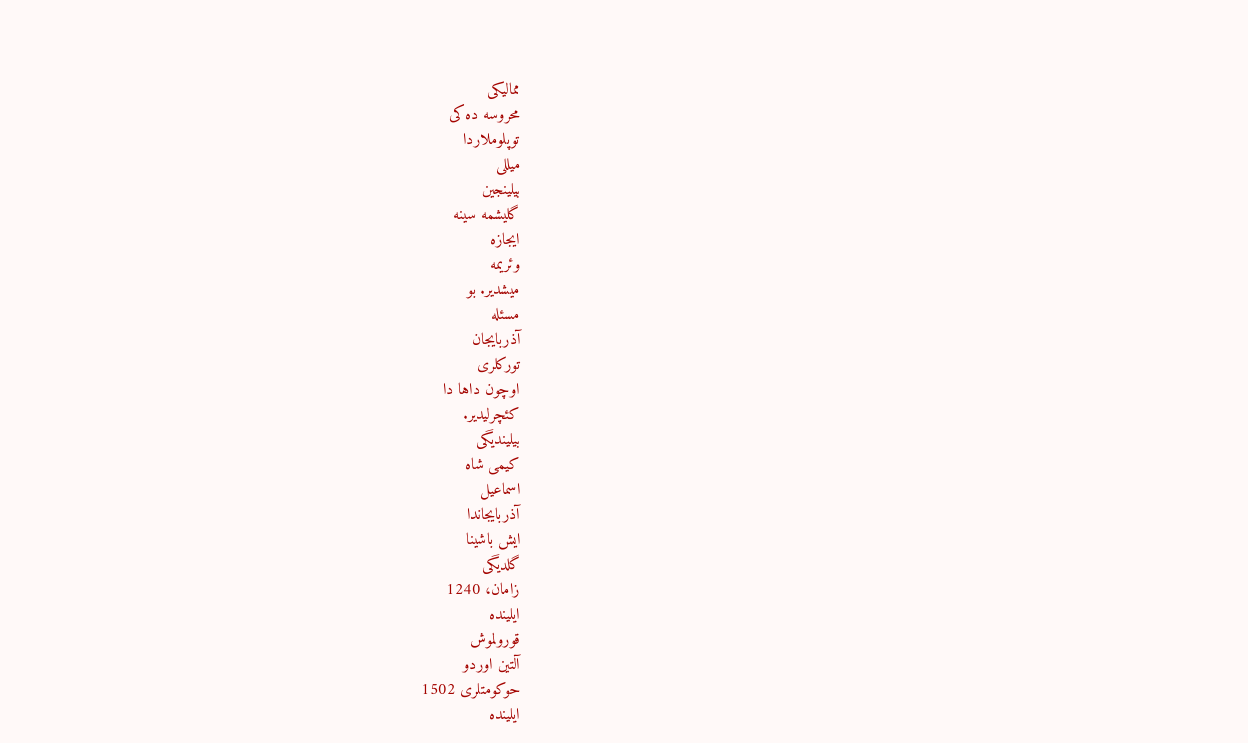ممالیکی
محروسه ده کی
توپلوملاردا
میللی
بیلینجین
گلیشمه سینه
ایجازه
وئریمه
میشدیر. بو
مسئله
آذربایجان
تورکلری
اوچون داها دا
کئچرلیدیر.
بیلیندیگی
کیمی شاه
اسماعیل
آذربایجاندا
ایش باشینا
گلدیگی
زامان، 1240
ایلینده
قورولموش
آلتین اوردو
حوکومتلری 1502
ایلینده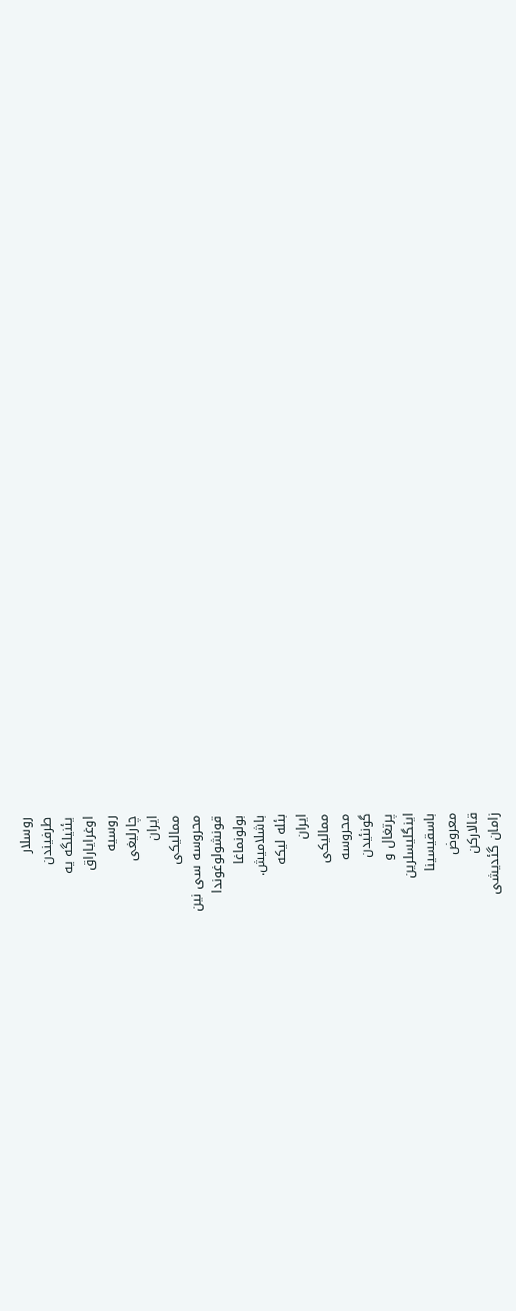روسلار
طرفیندن
یئنیلگه یه
اوغرایاراق
روسیه
چارلیغی
ایران
ممالیکی
محروسه سی نین
قونشولوغوندا
بولونماغا
باشلامیش.
بئله لیکه
ایران
ممالیکی
محروسه
گونئیدن
پرتغال و
اینگلیسلرین
باسقیسینا
معروض
قالارکن
زامان گئدیشی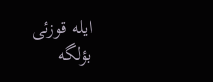ایله قوزئی
بؤلگه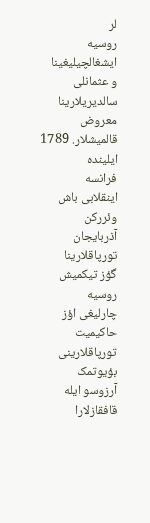لر
روسیه
ایشغالچیلیغینا
و عثمانلی
سالدیریلارینا
معروض
قالمیشلار. 1789
ایلینده
فرانسه
اینقلابی باش
وئررکن
آذربایجان
تورپاقلارینا
گؤز تیکمیش
روسیه
چارلیغی اؤز
حاکیمیت
تورپاقلارینی
بؤیوتمک
آرزوسو ایله
قافقازلارا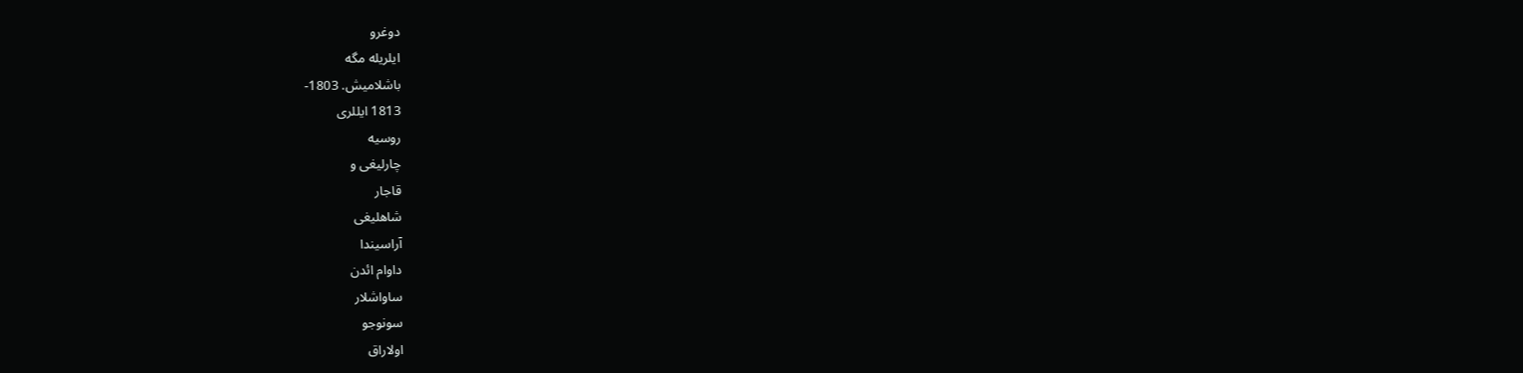دوغرو
ایلریله مگه
باشلامیش. 1803-
1813 ایللری
روسیه
چارلیغی و
قاجار
شاهلیغی
آراسیندا
داوام ائدن
ساواشلار
سونوجو
اولاراق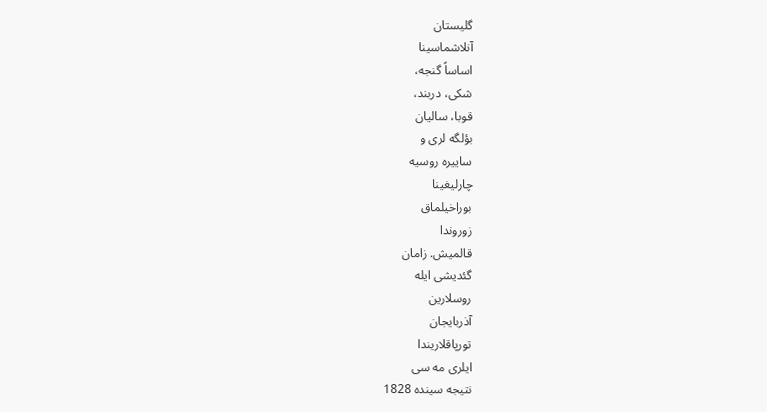گلیستان
آنلاشماسینا
اساساً گنجه،
شکی، دربند،
قوبا، سالیان
بؤلگه لری و
ساییره روسیه
چارلیغینا
بوراخیلماق
زوروندا
قالمیش. زامان
گئدیشی ایله
روسلارین
آذربایجان
تورپاقلاریندا
ایلری مه سی
نتیجه سینده 1828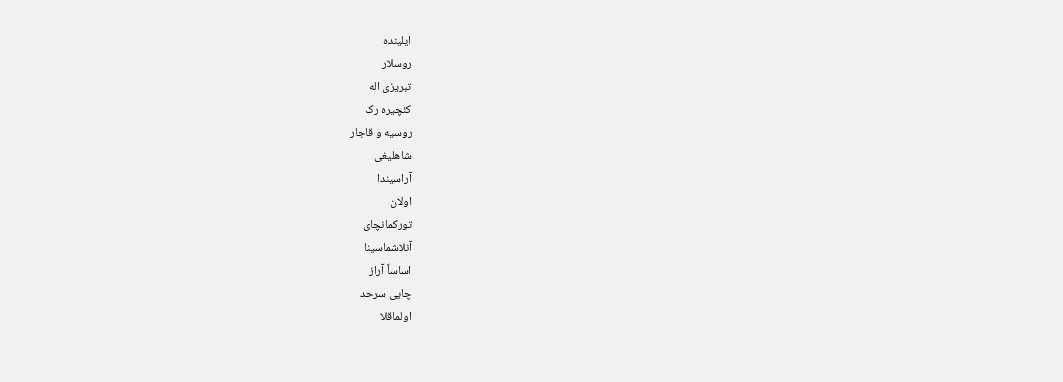ایلینده
روسلار
تبریزی اله
کئچیره رک
روسیه و قاجار
شاهلیغی
آراسیندا
اولان
تورکمانچای
آنلاشماسینا
اساساً آراز
چایی سرحد
اولماقلا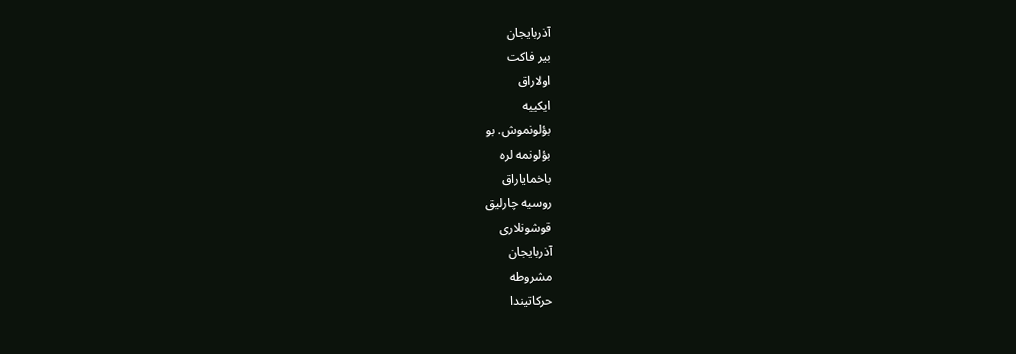آذربایجان
بیر فاکت
اولاراق
ایکییه
بؤلونموش. بو
بؤلونمه لره
باخمایاراق
روسیه چارلیق
قوشونلاری
آذربایجان
مشروطه
حرکاتیندا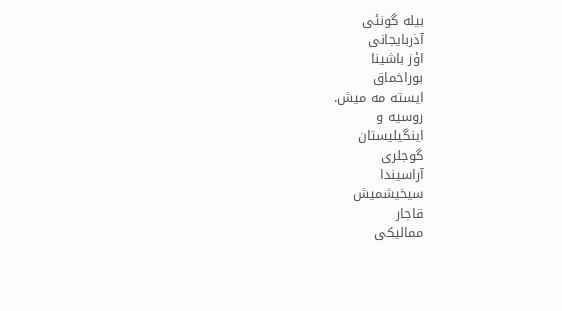بیله گونئی
آذربایجانی
اؤز باشینا
بوراخماق
ایسته مه میش.
روسیه و
اینگیلیستان
گوجلری
آراسیندا
سیخیشمیش
قاجار
ممالیکی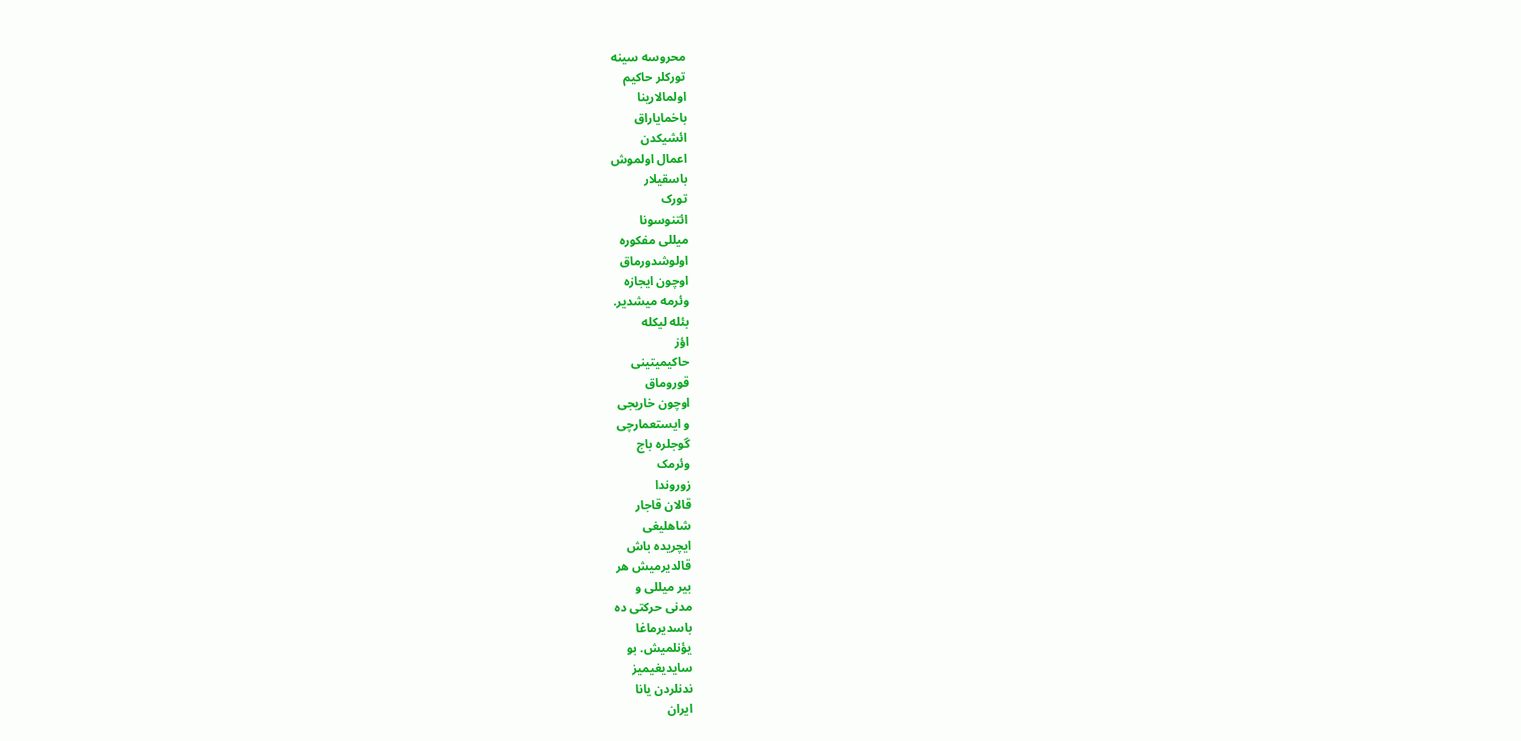محروسه سینه
تورکلر حاکیم
اولمالارینا
باخمایاراق
ائشیکدن
اعمال اولموش
باسقیلار
تورک
ائتنوسونا
میللی مفکوره
اولوشدورماق
اوچون ایجازه
وئرمه میشدیر.
بئله لیکله
اؤز
حاکیمیتینی
قوروماق
اوچون خاریجی
و ایستعمارچی
گوجلره باج
وئرمک
زوروندا
قالان قاجار
شاهلیغی
ایچریده باش
قالدیرمیش هر
بیر میللی و
مدنی حرکتی ده
باسدیرماغا
یؤنلمیش. بو
سایدیغیمیز
ندنلردن یانا
ایران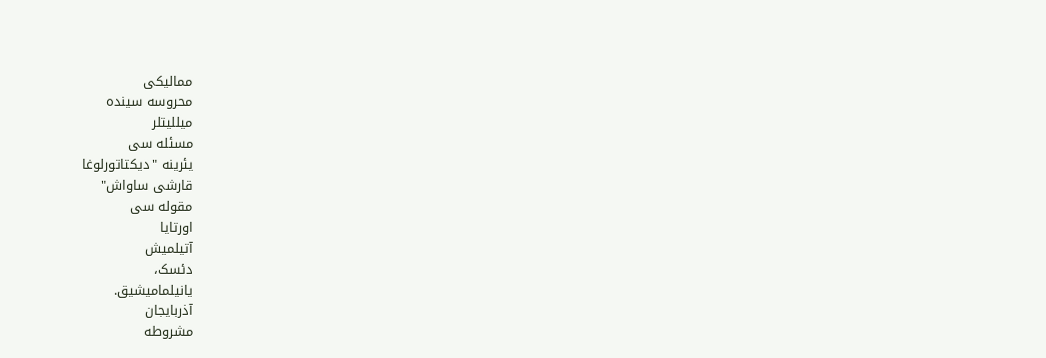ممالیکی
محروسه سینده
میللیتلر
مسئله سی
یئرینه "دیکتاتورلوغا
قارشی ساواش"
مقوله سی
اورتایا
آتیلمیش
دئسک،
یانیلمامیشیق.
آذربایجان
مشروطه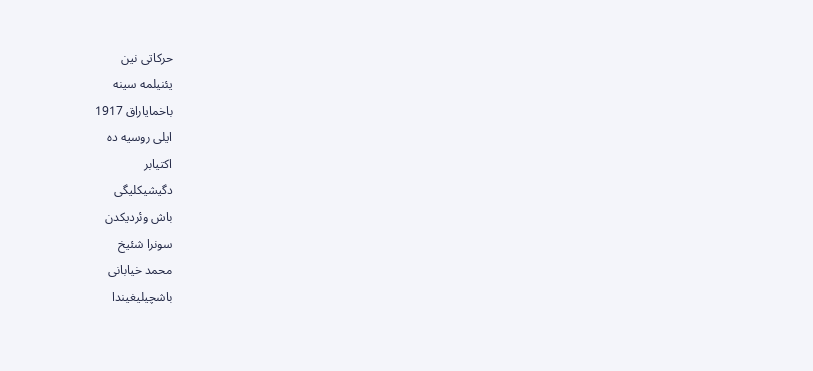حرکاتی نین
یئنیلمه سینه
باخمایاراق 1917
ایلی روسیه ده
اکتیابر
دگیشیکلیگی
باش وئردیکدن
سونرا شئیخ
محمد خیابانی
باشچیلیغیندا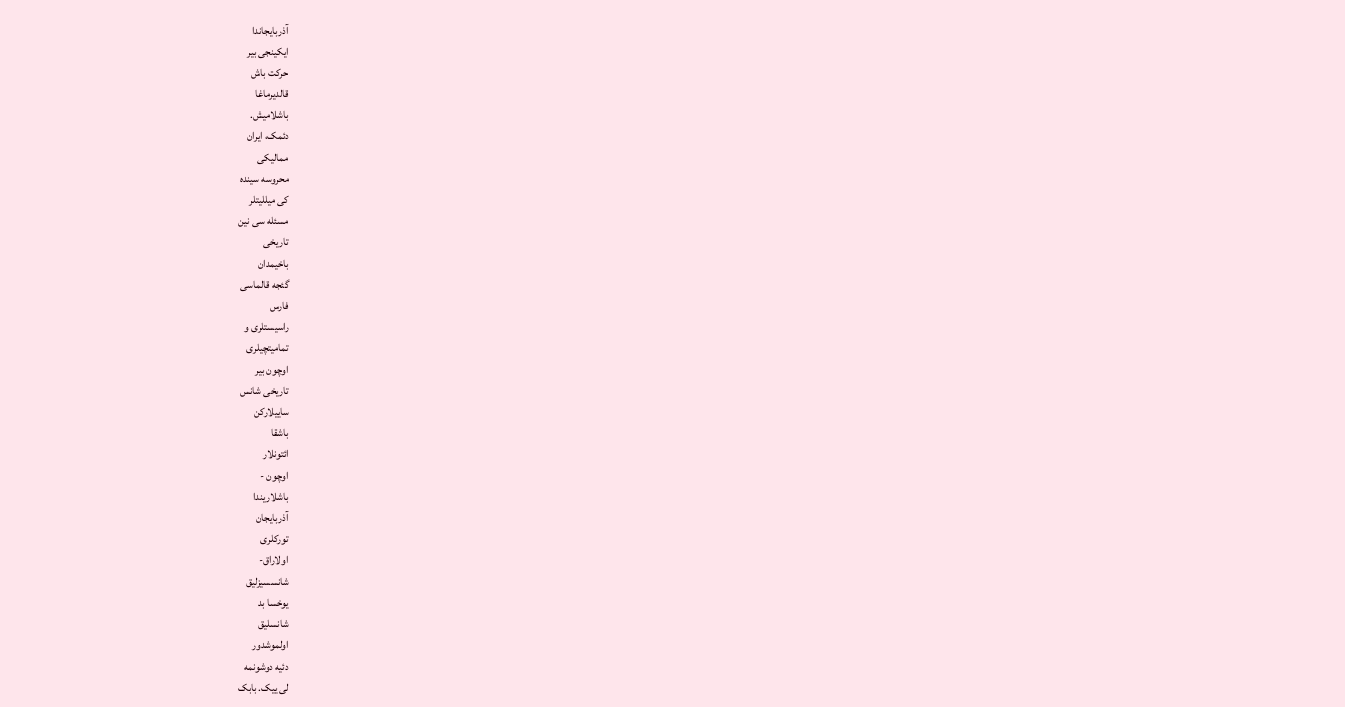آذربایجاندا
ایکینجی بیر
حرکت باش
قالدیرماغا
باشلامیش.
دئمک، ایران
ممالیکی
محروسه سینده
کی میللیتلر
مسئله سی نین
تاریخی
باخیمدان
گئجه قالماسی
فارس
راسیستلری و
تمامیتچیلری
اوچون بیر
تاریخی شانس
ساییلارکن
باشقا
ائتونلار
اوچون -
باشلاریندا
آذربایجان
تورکلری
اولاراق-
شانسسیزلیق
یوخسا بد
شانسلیق
اولموشدور
دئیه دوشونمه
لی ییک. بابک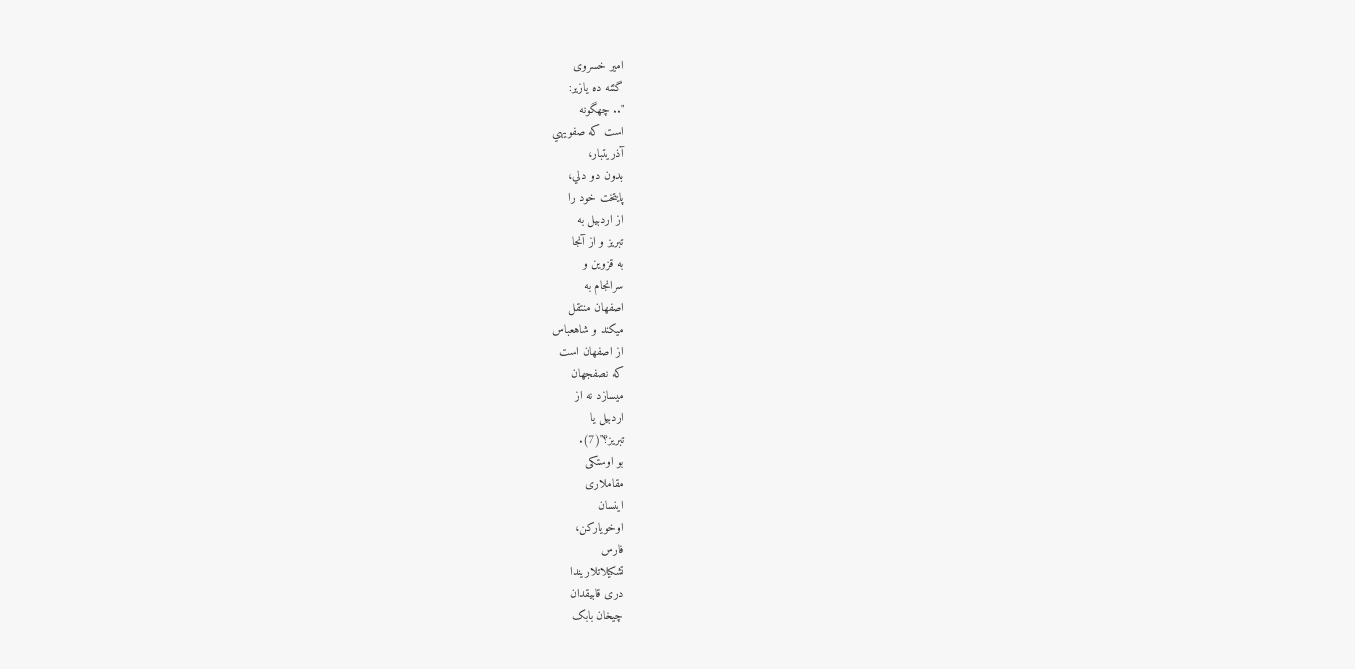امیر خسروی
گئنه ده یازیر:
".. چهگونه
است كه صفويهي
آذريتبار،
بدون دو دلي،
پايتخت خود را
از اردبيل به
تبريز و از آنجا
به قزوين و
سرانجام به
اصفهان منتقل
ميكند و شاهعباس
از اصفهان است
كه نصفجهان
ميسازد نه از
اردبيل يا
تبريز؟"(7).
بو اوستکی
مقاملاری
اینسان
اوخویارکن،
فارس
تشکیلاتلاریندا
دری قابیقدان
چیخان بابک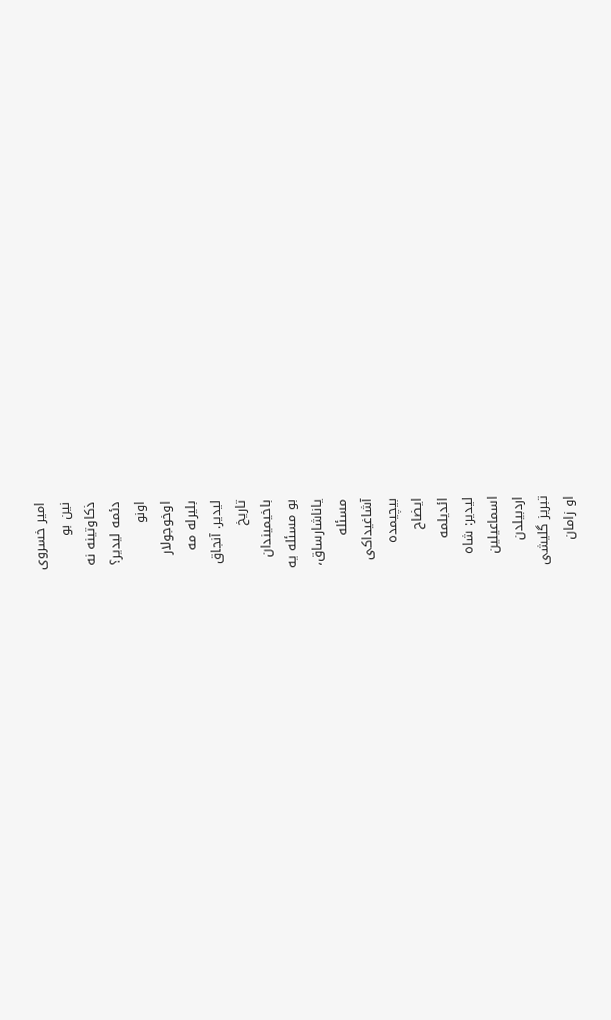امیر خسروی
نین بو
ذکاوتینه نه
دئمه لیدیر؟
اونو
اوخوجولار
بلیرله مه
لیدیر. آنجاق
تاریخ
باخیمیندان
بو مسئله یه
یاناشارساق،
مسئله
آشاغیداکی
بیچیمده
ایضاح
ائدیلمه
لیدیر: شاه
اسماعیلین
اردبیلدن
تبریز گلیشی
او زامان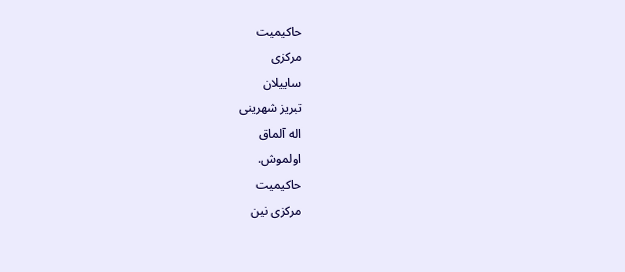حاکیمیت
مرکزی
ساییلان
تبریز شهرینی
اله آلماق
اولموش.
حاکیمیت
مرکزی نین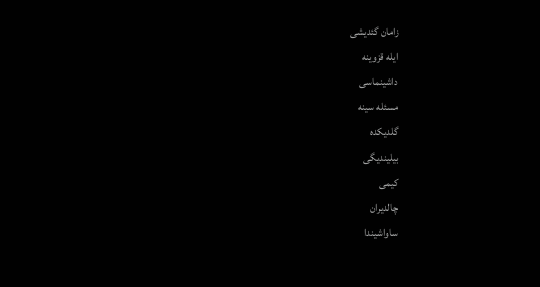زامان گئدیشی
ایله قزوینه
داشینماسی
مسئله سینه
گلدیکده
بیلیندیگی
کیمی
چالدیران
ساواشیندا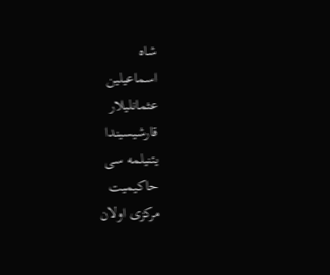شاه
اسماعیلین
عثمانلیلار
قارشیسیندا
یئنیلمه سی
حاکیمیت
مرکزی اولان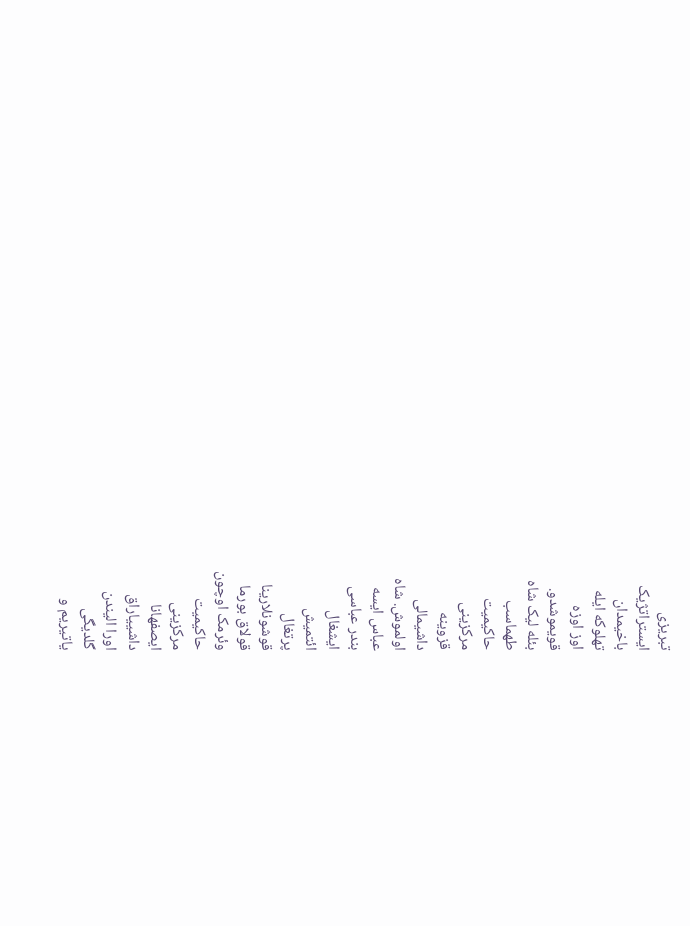تبریزی
ایستراتژیک
باخیمدان
تهلوکه ایله
اوز اوزه
قویموشدو.
بئله لیک شاه
طهماسب
حاکیمیت
مرکزینی
قزوینه
داشیمالی
اولموش. شاه
عباس ایسه
بندر عباسی
ایشغال
ائتمیش
پرتغال
قوشونلارینا
قولاق بورما
وئرمک اوچون
حاکیمیت
مرکزینی
ایصفهانا
داشییاراق
اورا الیندن
گلدیگی
یاتیریم و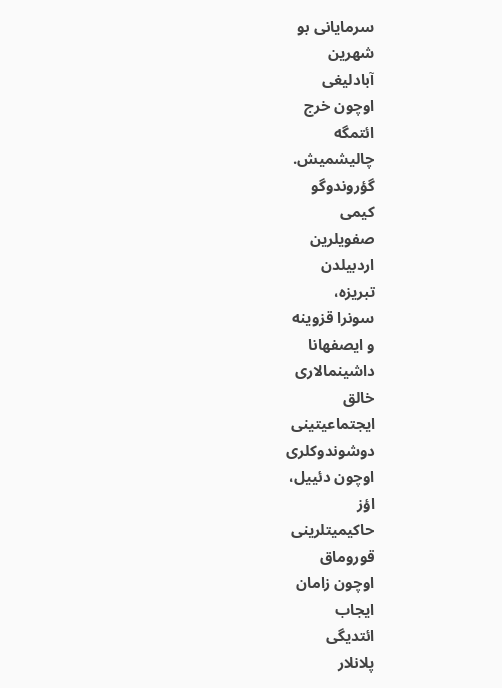سرمایانی بو
شهرین
آبادلیغی
اوچون خرج
ائتمگه
چالیشمیش.
گؤروندوگو
کیمی
صفویلرین
اردبیلدن
تبریزه،
سونرا قزوینه
و ایصفهانا
داشینمالاری
خالق
ایجتماعیتینی
دوشوندوکلری
اوچون دئییل،
اؤز
حاکیمیتلرینی
قوروماق
اوچون زامان
ایجاب
ائتدیگی
پلانلار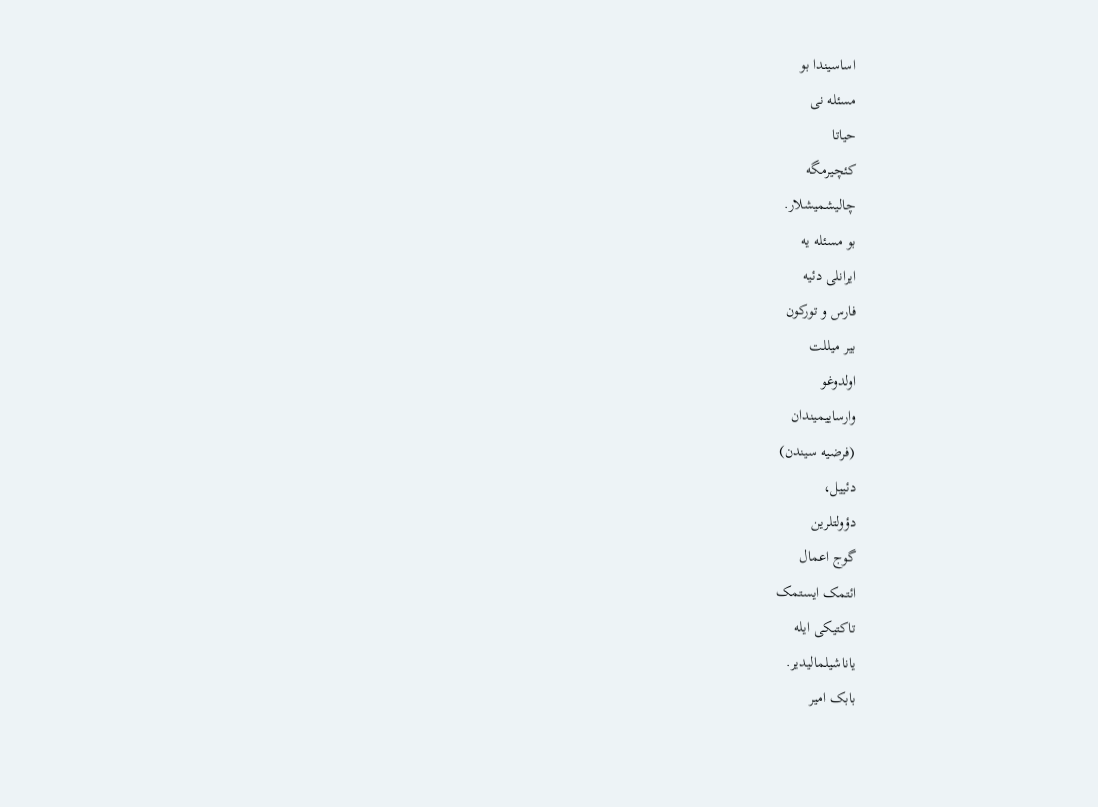اساسیندا بو
مسئله نی
حیاتا
کئچیرمگه
چالیشمیشلار.
بو مسئله یه
ایرانلی دئیه
فارس و تورکون
بیر میللت
اولدوغو
وارساییمیندان
(فرضیه سیندن)
دئییل،
دؤولتلرین
گوج اعمال
ائتمک ایستمک
تاکتیکی ایله
یاناشیلمالیدیر.
بابک امیر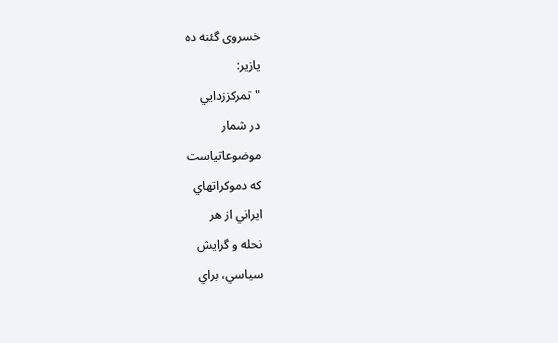خسروی گئنه ده
یازیر:
"تمركززدايي
در شمار
موضوعاتياست
كه دموكراتهاي
ايراني از هر
نحله و گرايش
سياسي، براي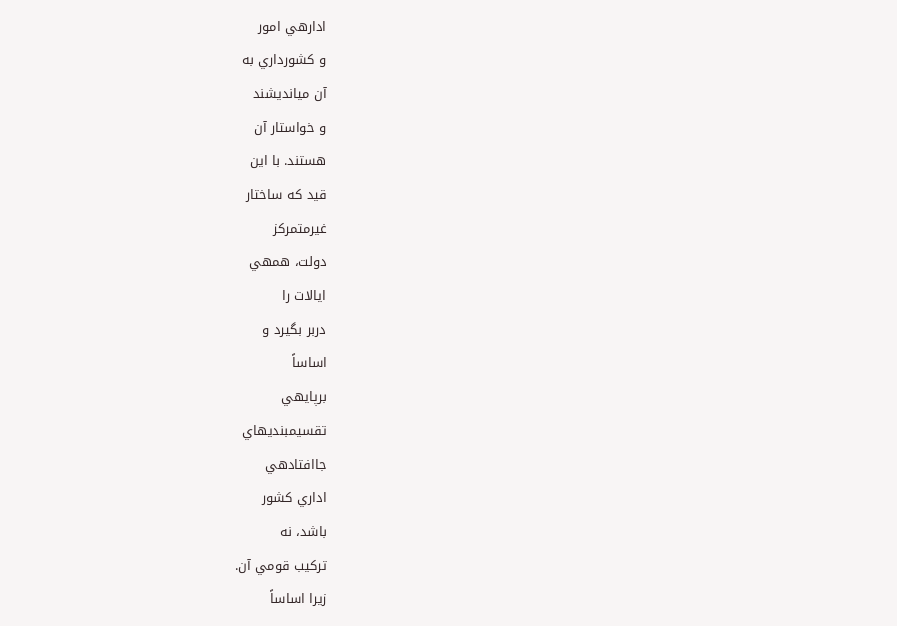ادارهي امور
و كشورداري به
آن ميانديشند
و خواستار آن
هستند. با اين
قيد كه ساختار
غيرمتمركز
دولت، همهي
ايالات را
دربر بگيرد و
اساساً
برپايهي
تقسيمبنديهاي
جاافتادهي
اداري كشور
باشد، نه
تركيب قومي آن.
زيرا اساساً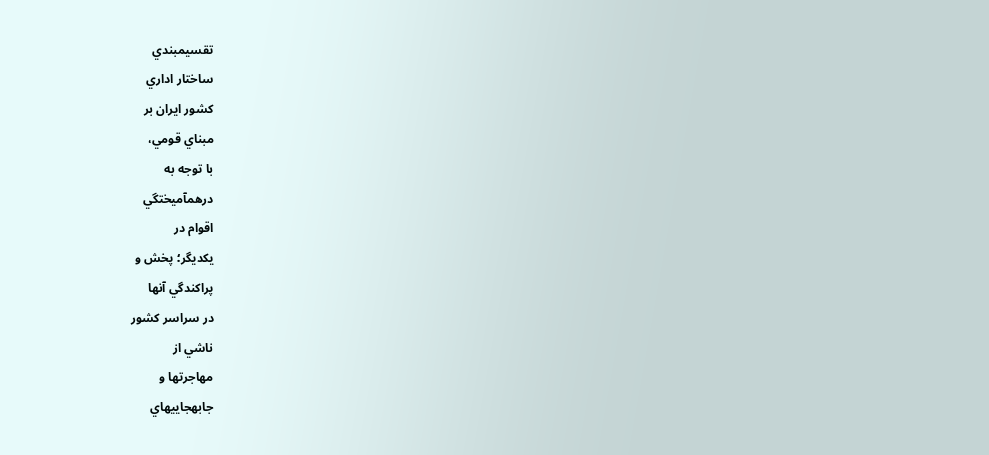تقسيمبندي
ساختار اداري
كشور ايران بر
مبناي قومي،
با توجه به
درهمآميختگي
اقوام در
يكديگر؛ پخش و
پراكندگي آنها
در سراسر كشور
ناشي از
مهاجرتها و
جابهجاييهاي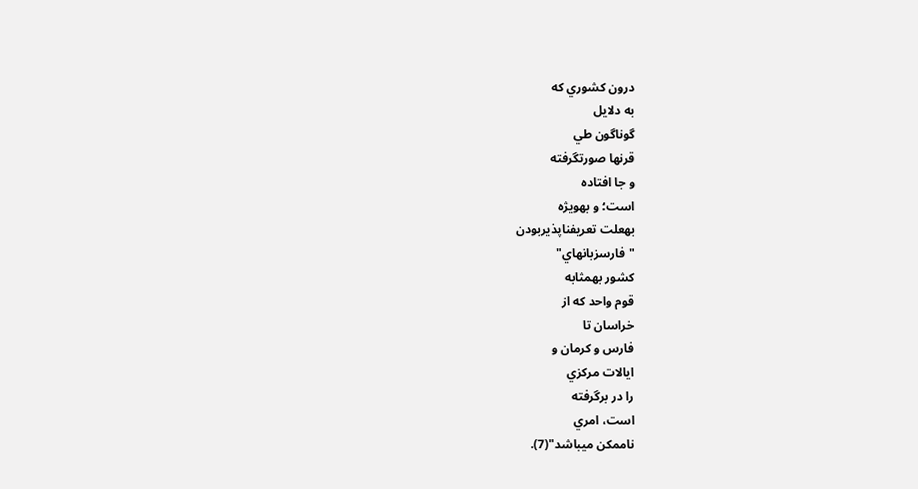درون كشوري كه
به دلايل
گوناگون طي
قرنها صورتگرفته
و جا افتاده
است؛ و بهويژه
بهعلت تعريفناپذيربودن
"فارسزبانهاي"
كشور بهمثابه
قوم واحد كه از
خراسان تا
فارس و كرمان و
ايالات مركزي
را در برگرفته
است، امري
ناممكن ميباشد"(7).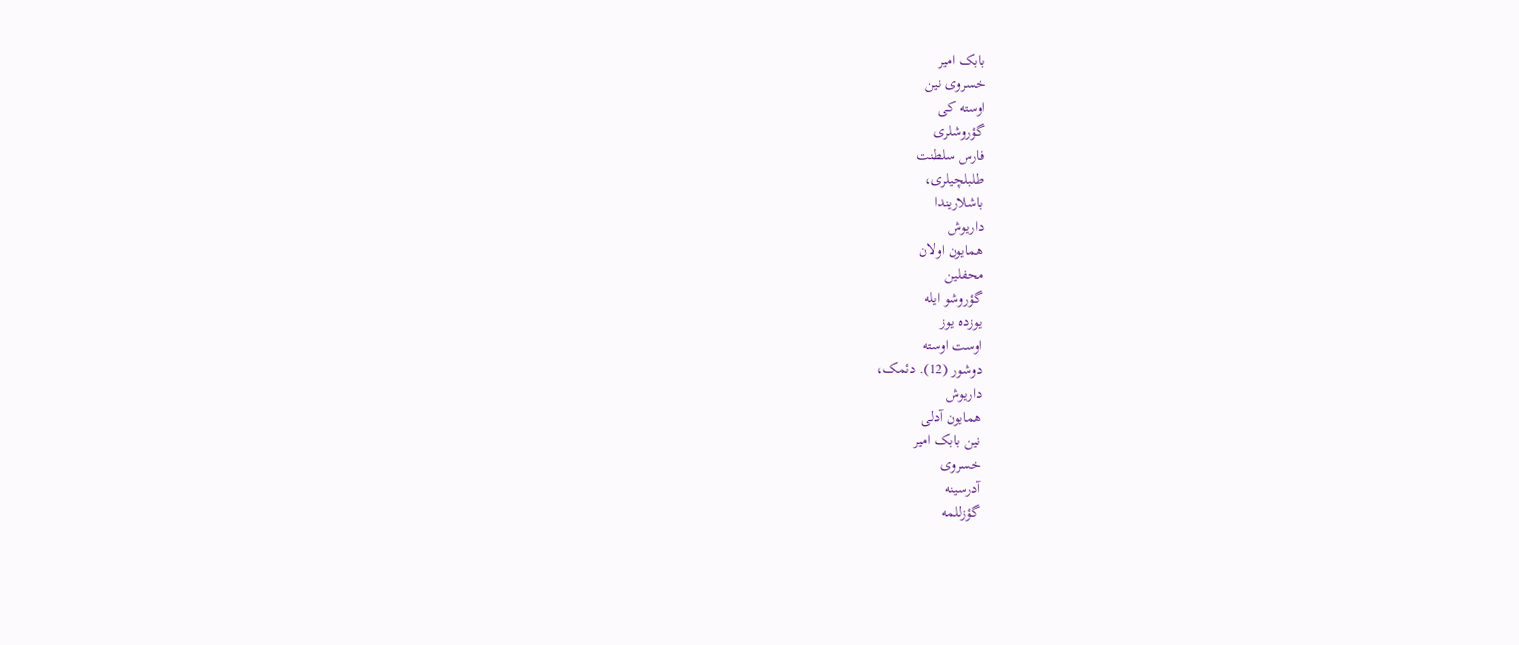بابک امیر
خسروی نین
اوسته کی
گؤروشلری
فارس سلطنت
طلبلچیلری،
باشلاریندا
داریوش
همایون اولان
محفلین
گؤروشو ایله
یوزده یوز
اوست اوسته
دوشور (12). دئمک،
داریوش
همایون آدلی
نین بابک امیر
خسروی
آدرسینه
گؤزللمه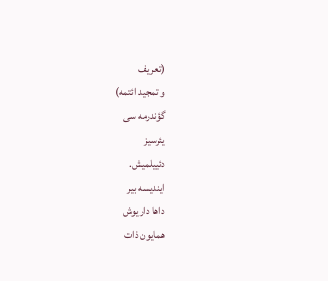(تعریف
و تمجید ائتمه)
گؤندرمه سی
یئرسیز
دئییلمیش.
ایندیسه بیر
داها داریوش
همایون ذات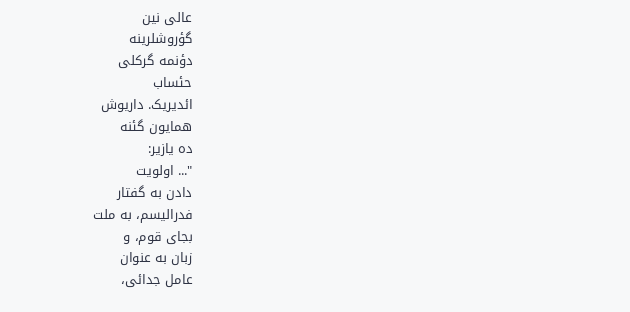عالی نین
گؤروشلرینه
دؤنمه گرکلی
حئساب
ائدیریک. داریوش
همایون گئنه
ده یازیر:
"... اولويت
دادن به گفتار
فدراليسم، به ملت
بجای قوم، و
زبان به عنوان
عامل جدائی،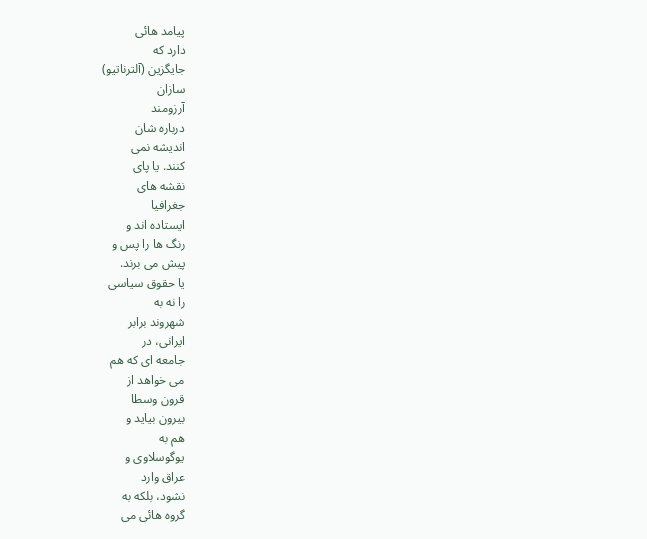پيامد هائی
دارد که
جايگزين (آلترناتيو)
سازان
آرزومند
درباره شان
انديشه نمی
کنند. يا پای
نقشه های
جغرافيا
ايستاده اند و
رنگ ها را پس و
پيش می برند.
يا حقوق سياسی
را نه به
شهروند برابر
ايرانی، در
جامعه ای که هم
می خواهد از
قرون وسطا
بيرون بيايد و
هم به
يوگوسلاوی و
عراق وارد
نشود، بلکه به
گروه هائی می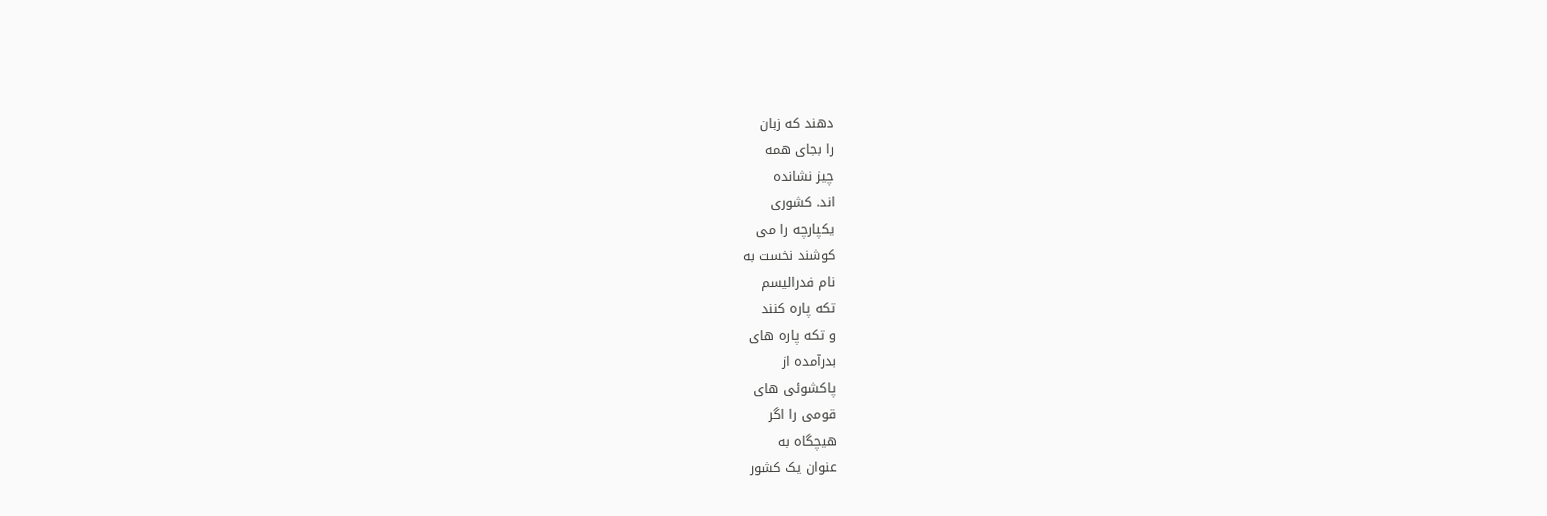دهند که زبان
را بجای همه
چيز نشانده
اند. کشوری
يکپارچه را می
کوشند نخست به
نام فدراليسم
تکه پاره کنند
و تکه پاره های
بدرآمده از
پاکشوئی های
قومی را اگر
هيچگاه به
عنوان يک کشور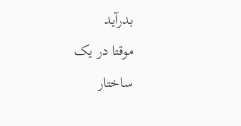بدرآيد
موقتا در يک
ساختار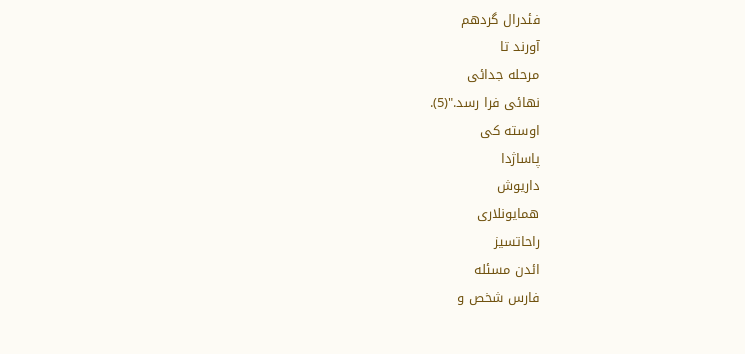فئدرال گردهم
آورند تا
مرحله جدائی
نهائی فرا رسد."(5).
اوسته کی
پاساژدا
داریوش
همایونلاری
راحاتسیز
ائدن مسئله
فارس شخص و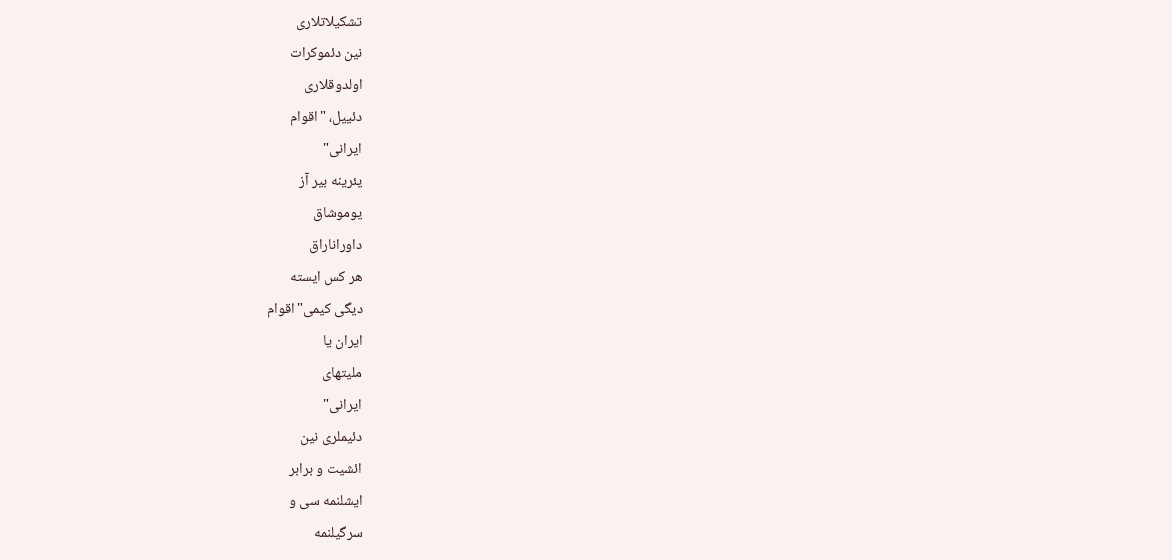تشکیلاتلاری
نین دئموکرات
اولدوقلاری
دئییل، "اقوام
ایرانی"
یئرینه بیر آز
یوموشاق
داوراناراق
هر کس ایسته
دیگی کیمی"اقوام
ایران یا
ملیتهای
ایرانی"
دئیملری نین
ائشیت و برابر
ایشلنمه سی و
سرگیلنمه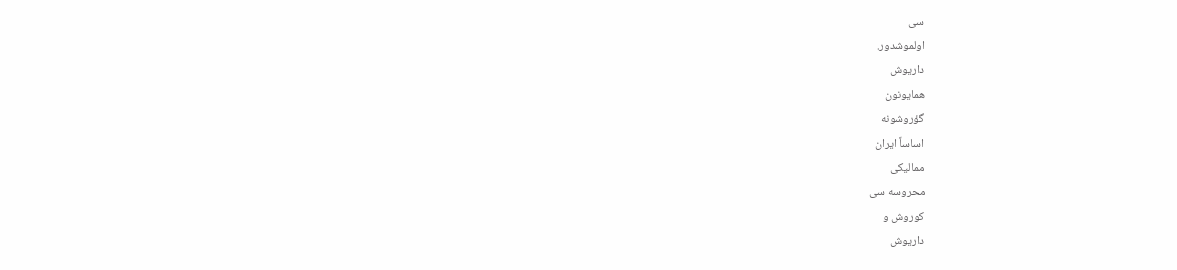سی
اولموشدور.
داریوش
همایونون
گؤروشونه
اساساً ایران
ممالیکی
محروسه سی
کوروش و
داریوش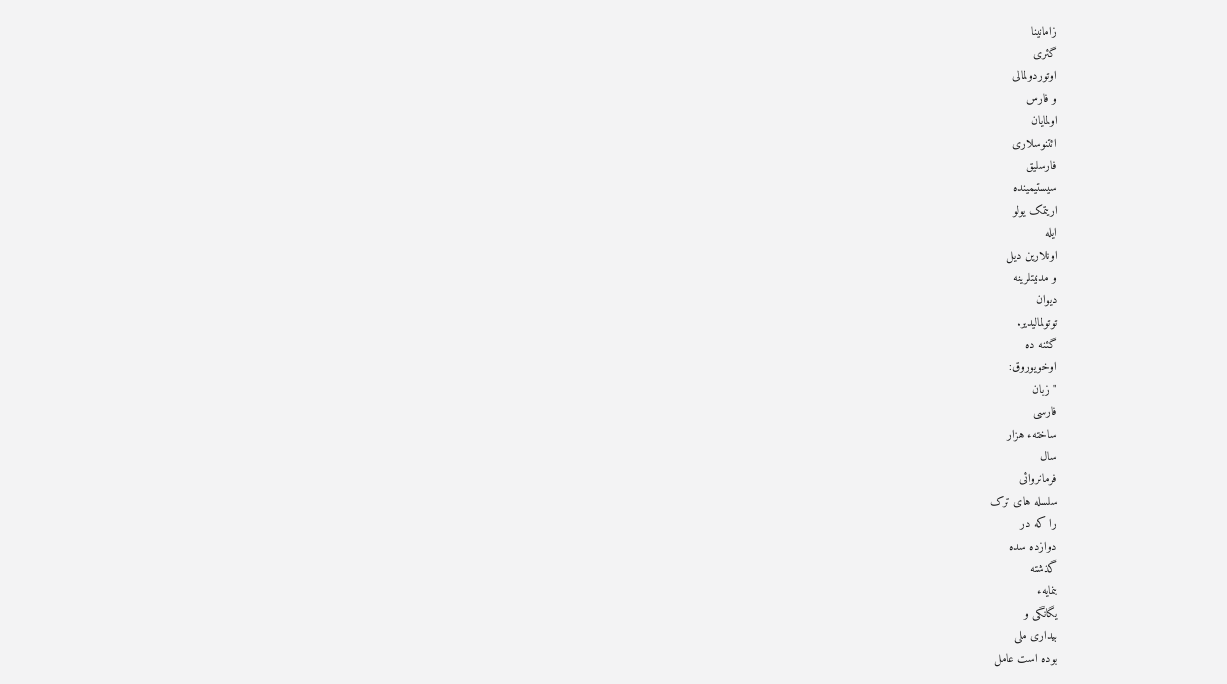زامانینا
گئری
اوتوردولمالی
و فارس
اولمایان
ائتنوسلاری
فارسلیق
سیستیمینده
اریتمک یولو
ایله
اونلارین دیل
و مدنیتلرینه
دیوان
توتولمالیدیر.
گئنه ده
اوخویوروق:
" زبان
فارسی
ساختهء هزار
سال
فرمانروائی
سلسله های ترک
را که در
دوازده سده
گذشته
بنمايهء
يگانگی و
بيداری ملی
بوده است عامل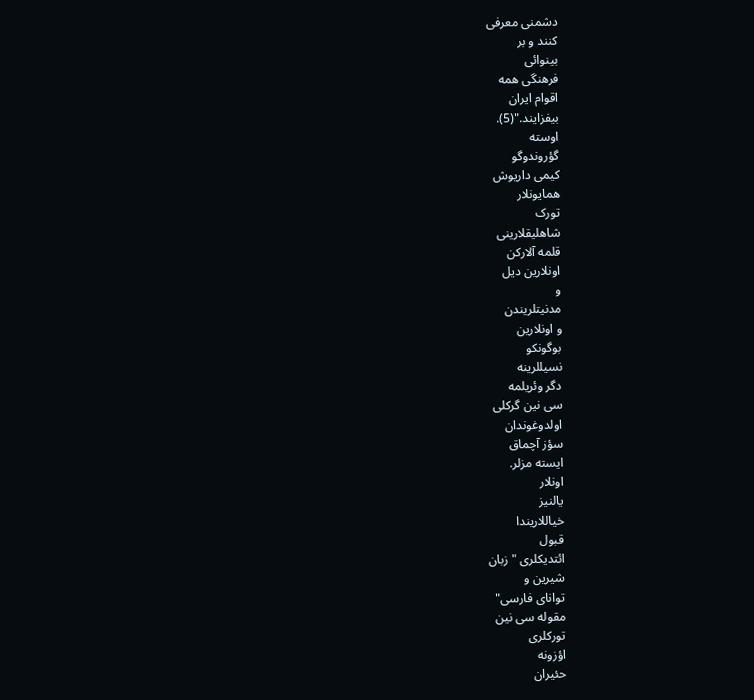دشمنی معرفی
کنند و بر
بينوائی
فرهنگی همه
اقوام ايران
بيفزايند."(5).
اوسته
گؤروندوگو
کیمی داریوش
همایونلار
تورک
شاهلیقلارینی
قلمه آلارکن
اونلارین دیل
و
مدنیتلریندن
و اونلارین
بوگونکو
نسیللرینه
دگر وئریلمه
سی نین گرکلی
اولدوغوندان
سؤز آچماق
ایسته مزلر.
اونلار
یالنیز
خیاللاریندا
قبول
ائتدیکلری "زبان
شیرین و
توانای فارسی"
مقوله سی نین
تورکلری
اؤزونه
حئیران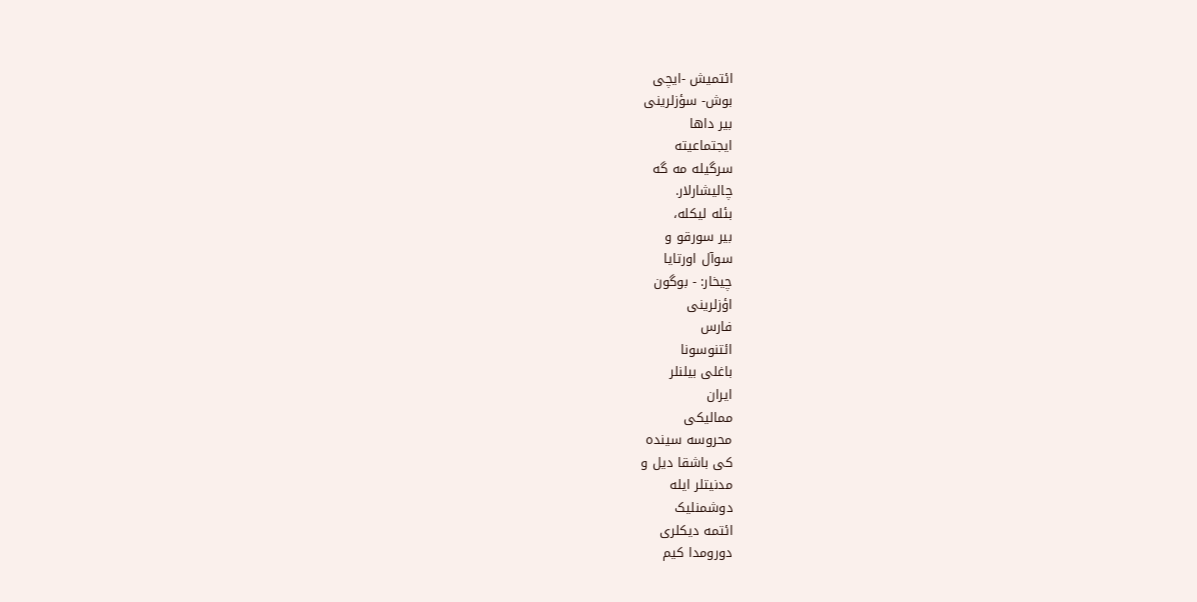ائتمیش -ایچی
بوش- سؤزلرینی
بیر داها
ایجتماعیته
سرگیله مه گه
چالیشارلار.
بئله لیکله،
بیر سورقو و
سوآل اورتایا
چیخار: - بوگون
اؤزلرینی
فارس
ائتنوسونا
باغلی بیلنلر
ایران
ممالیکی
محروسه سینده
کی باشقا دیل و
مدنیتلر ایله
دوشمنلیک
ائتمه دیکلری
دورومدا کیم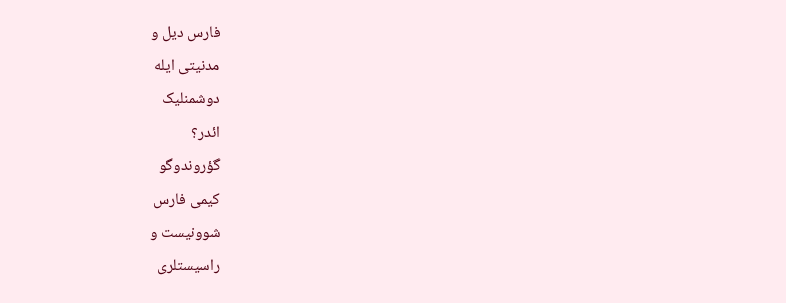فارس دیل و
مدنیتی ایله
دوشمنلیک
ائدر؟
گؤروندوگو
کیمی فارس
شوونیست و
راسیستلری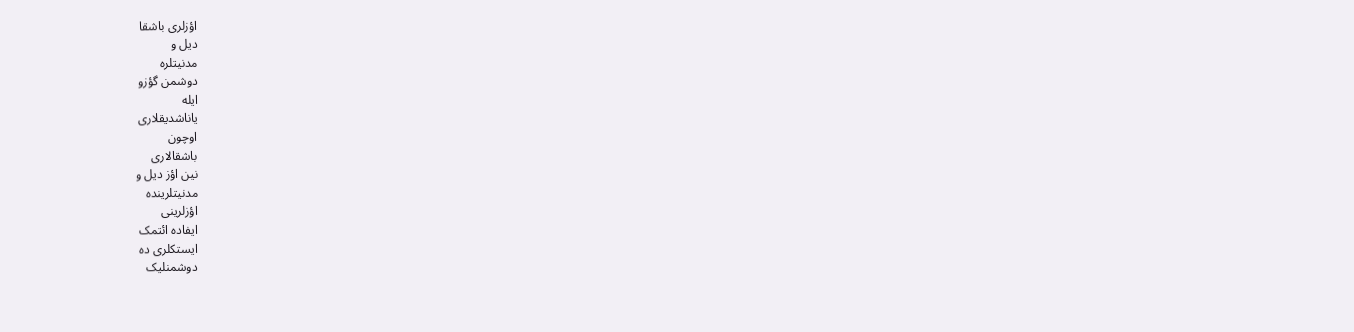اؤزلری باشقا
دیل و
مدنیتلره
دوشمن گؤزو
ایله
یاناشدیقلاری
اوچون
باشقالاری
نین اؤز دیل و
مدنیتلرینده
اؤزلرینی
ایفاده ائتمک
ایستکلری ده
دوشمنلیک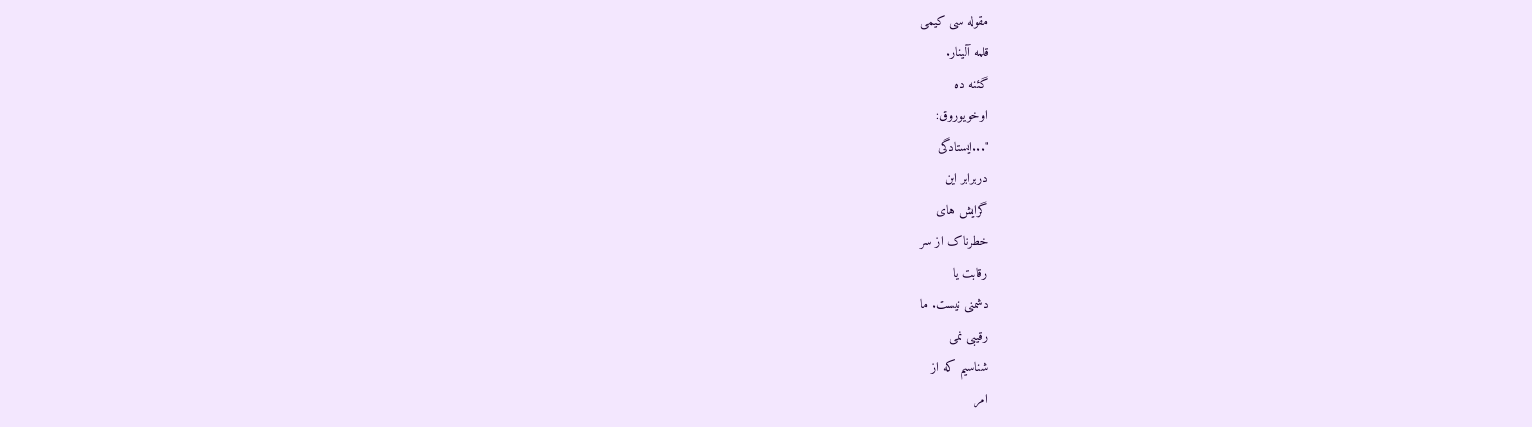مقوله سی کیمی
قلمه آلینار.
گئنه ده
اوخویوروق:
"...ايستادگی
دربرابر اين
گرايش های
خطرناک از سر
رقابت يا
دشمنی نيست. ما
رقيبی نمی
شناسيم که از
امر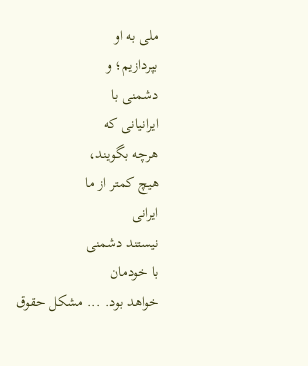ملی به او
بپردازيم؛ و
دشمنی با
ايرانيانی که
هرچه بگويند،
هيچ کمتر از ما
ايرانی
نيستند دشمنی
با خودمان
خواهد بود. ... مشکل حقوق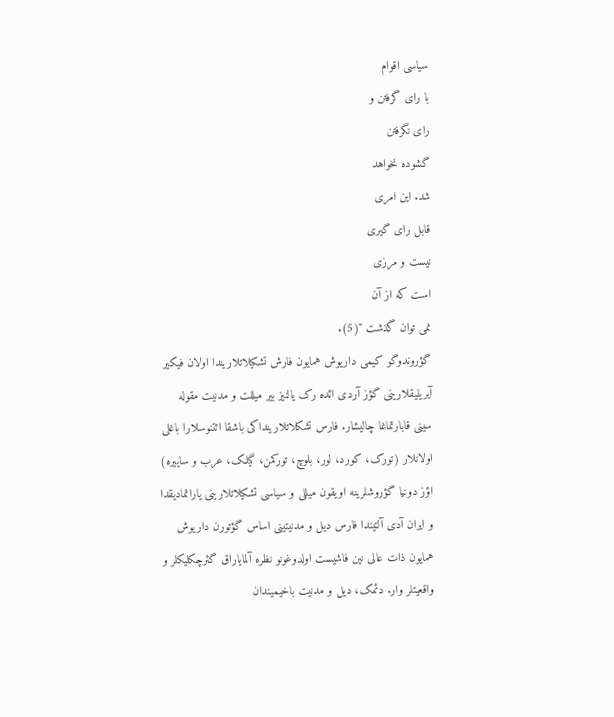سياسی اقوام
با رای گرفتن و
رای نگرفتن
گشوده نخواهد
شد. اين امری
قابل رای گيری
نيست و مرزی
است که از آن
نمی توان گذشت "(5).
گؤروندوگو کیمی داریوش همایون فارش تشکیلاتلاریندا اولان فیکیر آیریلیقلارینی گؤز آردی ائده رک یالنیز بیر میللت و مدنیت مقوله سینی قابارتماغا چالیشار. فارس تشکلاتلارینداکی باشقا ائتنوسلارا باغلی اولانلار (تورک، کورد، لور، بلوچ، تورکمن، گیلک، عرب و ساییره) اؤز دونیا گؤروشلرینه اویقون میللی و سیاسی تشکیلاتلارینی یاراتمادیقدا و ایران آدی آلتیندا فارس دیل و مدنیتینی اساس گؤتورن داریوش همایون ذات عالی نین فاشیست اولدوغونو نظره آلمایاراق گئرچکلیکلر و واقعیتلر وار. دئمک، دیل و مدنیت باخیمیندان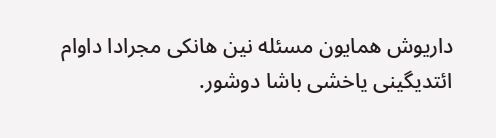داریوش همایون مسئله نین هانکی مجرادا داوام ائتدیگینی یاخشی باشا دوشور.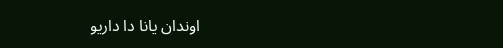اوندان یانا دا داریو